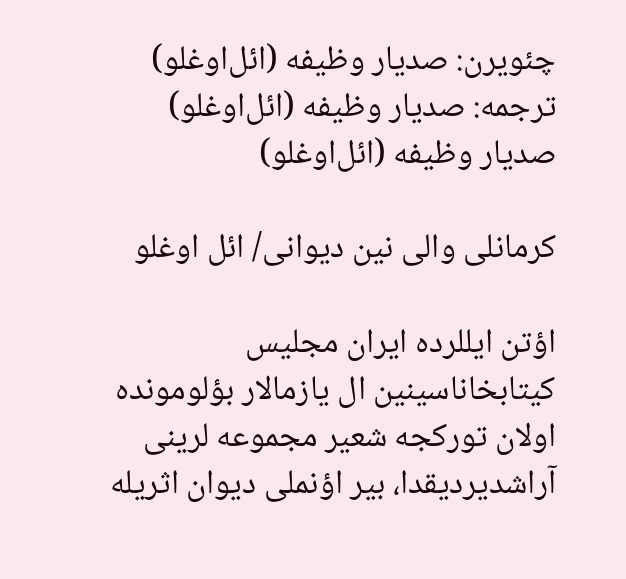چئویرن: صدیار وظیفه (ائل‌اوغلو)
ترجمه: صدیار وظیفه (ائل‌اوغلو)
صدیار وظیفه (ائل‌اوغلو)

کرمانلی والی نین دیوانی/ ائل اوغلو

اؤتن ایللرده ایران مجلیس کیتابخاناسینین ال یازمالار بؤلومونده اولان تورکجه شعیر مجموعه لرینی آراشدیردیقدا، بیر اؤنملی دیوان اثریله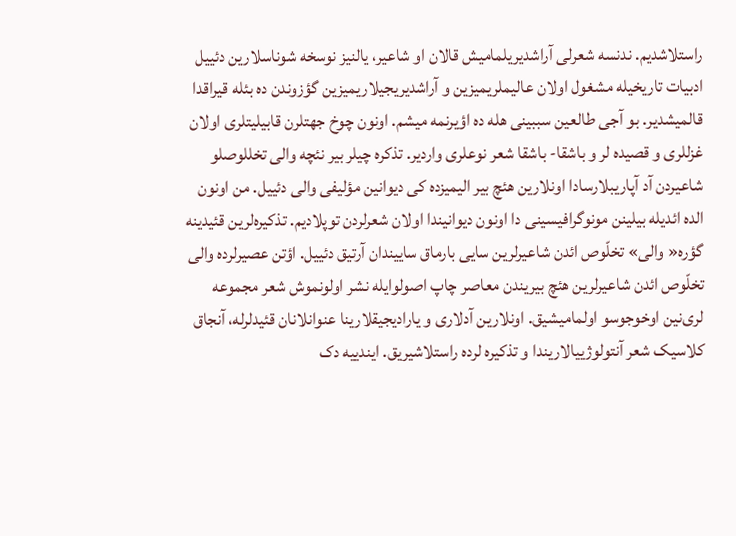راستلاشدیم. ندنسه شعرلی آراشدیریلمامیش قالان او شاعیر، یالنیز نوسخه شوناسلارین دئییل ادبیات تاریخیله مشغول اولان عالیملریمیزین و آراشدیریجیلاریمیزین گؤزوندن ده بئله قیراقدا قالمیشدیر. بو آجی طالعین سببینی هله ده اؤیرنمه میشم. اونون چوخ جهتلرن قابیلیتلری اولان غزللری و قصیده لر و باشقا- باشقا شعر نوعلری واردیر. تذکره چیلر بیر نئچه والی تخللوصلو شاعیردن آد آپاریبلارسادا اونلارین هئچ بیر الیمیزده کی دیوانین مؤلیفی والی دئییل. من اونون الده ائدیله بیلینن مونوگرافیسینی دا اونون دیوانیندا اولان شعرلردن توپلادیم. تذکیره‌لرین قئیدینه گؤره« والی» تخلّوص ائدن شاعیرلرین سایی بارماق ساییندان آرتیق دئییل. اؤتن عصیرلرده والی تخلّوص ائدن شاعیرلرین هئچ بیریندن معاصر چاپ اصولوایله نشر اولونموش شعر مجموعه لری‌نین اوخوجوسو اولمامیشیق. اونلارین آدلاری و یارادیجیقلارینا عنوانلانان قئیدلرله، آنجاق کلاسیک شعر آنتولوژییالاریندا و تذکیره لرده راستلاشیریق. ایندییه دک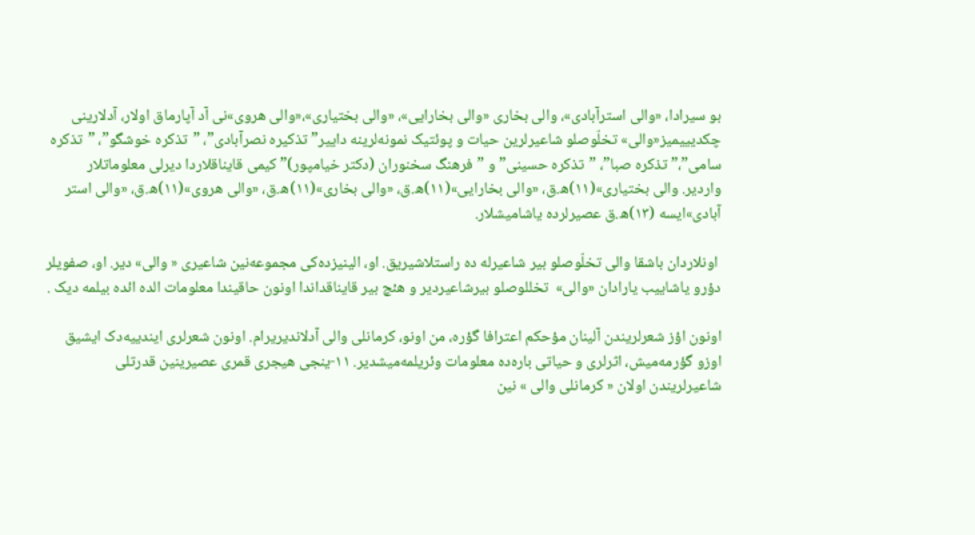بو سیرادا، «والی استرآبادی»، والی بخاری «والی بخارایی»، «والی بختیاری»،«والی هروی»نی آد آپارماق اولار، آدلارینی چکدیییمیز«والی» تخلّوصلو شاعیرلرین حیات و پوئتیک نمونه‌لرینه داییر” تذکیره نصر‌آبادی”، ”تذکره خوشگو”، ”تذکره سامی”،” تذکره صبا”، ”تذکره حسینی” و ”فرهنگ سخنوران (دکتر خیامپور)” کیمی قایناقلاردا د‌یرلی معلوماتلار واردیر. والی بختیاری»(۱۱)ه.ق، «والی بخارایی»(۱۱)ه.ق، «والی بخاری»(۱۱)ه.ق، «والی هروی»(۱۱)ه.ق، «والی استر آبادی»ایسه (۱۳)ه.ق عصیرلرده یاشامیشلار.

 اونلاردان باشقا والی تخلّوصلو بیر شاعیرله‌ ده راستلاشیریق. او، الینیزده‌کی مجموعه‌نین شاعیری « والی» دیر. او، صفویلر دؤرو یاشاییب یارادان «والی»  تخللوصلو بیرشاعیردیر و هئچ بیر قایناقداندا اونون حاقیندا معلومات الده ائده بیلمه دیک .

اونون اؤز شعرلریندن آلینان مؤحکم اعترافا گؤره، من اونو، کرمانلی والی آدلاندیریرام. اونون شعرلری ایندییه‌د‌ک ایشیق اوزو گؤرمه‌میش، اثرلری و حیاتی باره‌ده معلومات وئریلمه‌میشدیر. ۱۱-ینجی هیجری قمری عصیرینین قدرتلی شاعیرلریندن اولان « کرمانلی والی » نین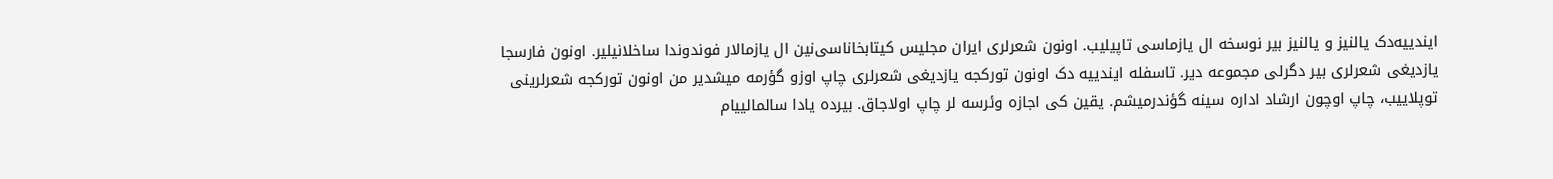ایندییه‌د‌ک یالنیز و یالنیز بیر نوسخه ال یازماسی تاپیلیب. اونون شعرلری ایران مجلیس کیتابخاناسی‌نین ال یازمالار فوندوندا ساخلانیلیر. اونون فارسجا یازدیغی شعرلری بیر دگرلی مجموعه دیر. تاسفله ایندییه دک اونون تورکجه یازدیغی شعرلری چاپ اوزو گؤرمه میشدیر من اونون تورکجه شعرلرینی توپلاییب، چاپ اوچون ارشاد اداره سینه گؤندرمیشم. یقین کی اجازه وئرسه لر چاپ اولاجاق. بیرده یادا سالمالییام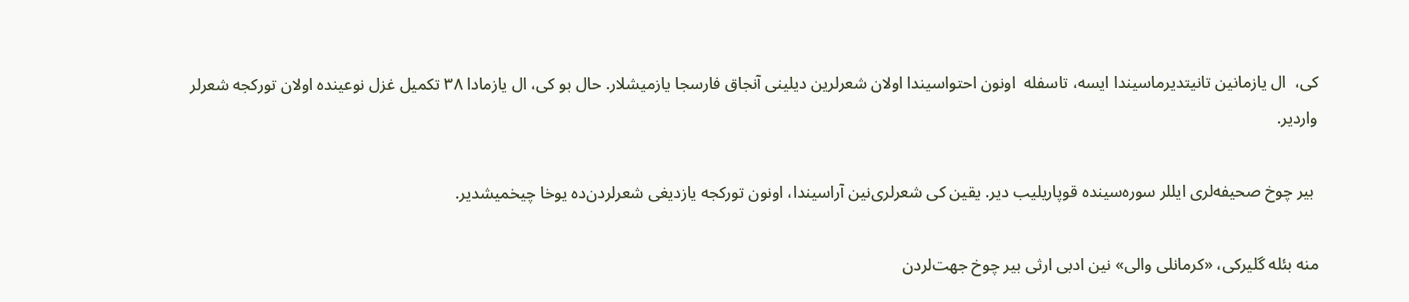کی،  ال یازمانین تانیتدیرماسیندا ایسه، تاسفله  اونون احتواسیندا اولان شعرلرین دیلینی آنجاق فارسجا یازمیشلار. حال بو کی، ال یازمادا ۳۸ تکمیل غزل نوعینده اولان تورکجه شعرلر واردیر.

 بیر چوخ صحیفه‌لری ایللر سوره‌سینده قوپاریلیب دیر. یقین کی شعرلری‌نین آراسیندا، اونون تورکجه یازدیغی شعرلردن‌ده یوخا چیخمیشدیر.

منه بئله گلیرکی، «کرمانلی والی» نین ادبی ارثی بیر چوخ جهت‌لردن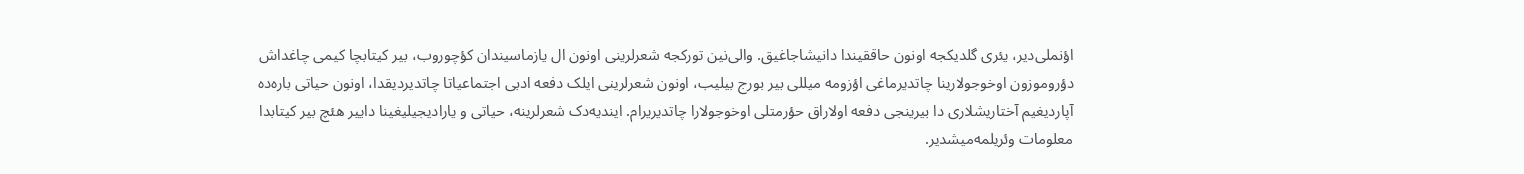اؤنملی‌دیر، یئری گلدیکجه اونون حاققیندا دانیشاجاغیق. والی‌نین تورکجه شعرلرینی اونون ال یازماسیندان کؤچوروب، بیر کیتابچا کیمی چاغداش دؤروموزون اوخوجولارینا چاتدیرماغی اؤزومه میللی بیر بورج بیلیب، اونون شعرلرینی ایلک دفعه ادبی اجتماعیا‌تا چاتدیردیقدا، اونون حیاتی باره‌ده آپاردیغیم آختاریشلاری دا بیرینجی دفعه اولاراق حؤرمتلی اوخوجولارا چاتدیریرام. ایندیه‌دک شعرلرینه، حیاتی و یارادیجیلیغینا داییر‌ هئچ بیر کیتابدا معلومات وئریلمه‌میشدیر.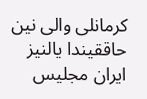کرمانلی والی نین حاققیندا یالنیز ایران مجلیس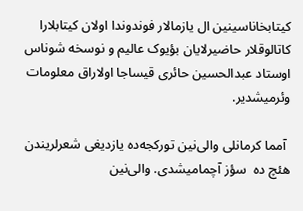کیتابخاناسینین ال یازمالار فوندوندا اولان کیتابلارا کاتالوقلار حاضیرلایان بؤیوک عالیم و نوسخه شوناس اوستاد عبدالحسین حائری قیساجا اولاراق معلومات وئرمیشدیر.

 آمما کرمانلی والی‌نین تورکجه‌ده یازدیغی شعرلریندن هئچ ده  سؤز آچمامیشدی. والی‌نین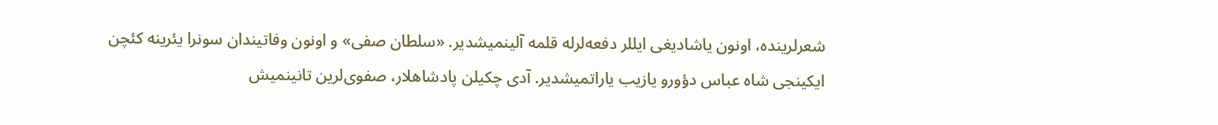شعرلرینده، اونون یاشادیغی ایللر دفعه‌لرله قلمه‌ آلینمیشدیر. «سلطان صفی» و اونون وفاتیندان سونرا یئرینه کئچن‌ ایکینجی شاه عباس دؤورو یازیب یاراتمیشدیر. آدی چکیلن پادشاهلار، صفوی‌لرین تانینمیش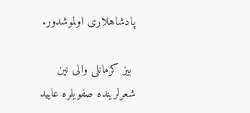پادشاهلاری اولموشدور.

 بیز کرمانلی والی ‌نین شعرلرینده صفویلره عایید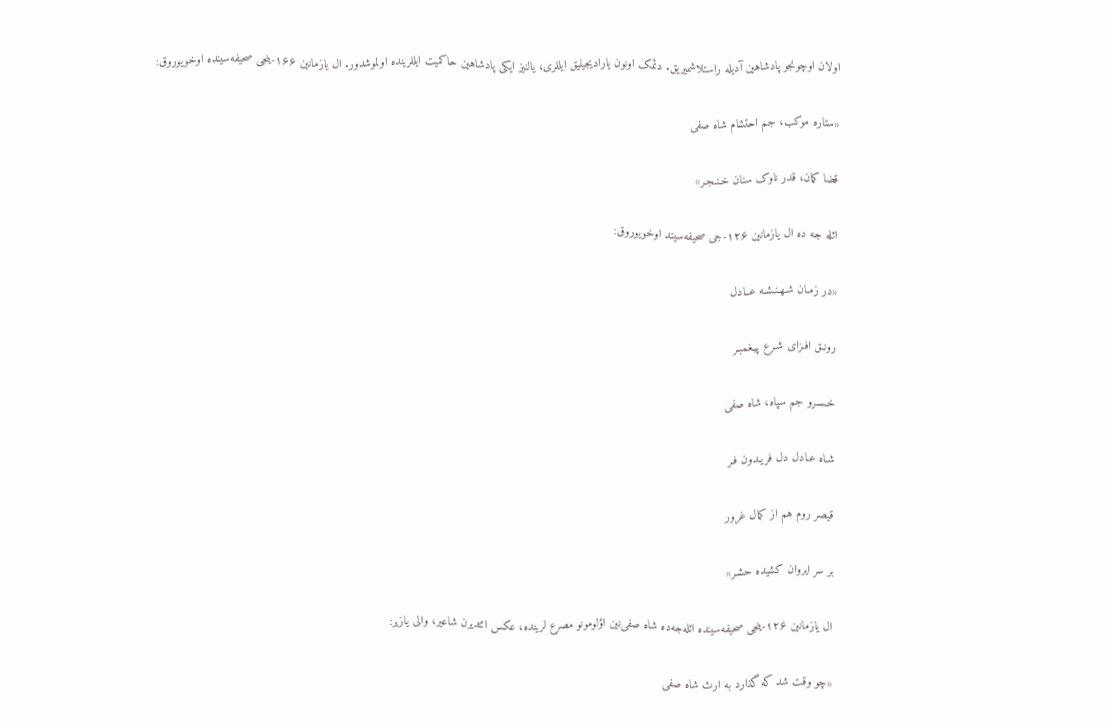اولان اوچونجو پادشاهین آدیله راستلاشمیریق. دئمک اونون یارادیجیلیق ایللری، یالنیز ایکی پادشاهین حاکمیت ایللرینده اولموشدور. ال یازمانین ۱۶۶-ینجی صحیفه‌سینده اوخویوروق:

«ستاره موکب، جم احتشام شاه صفی

قضا کمان، قدر ناوک سنان خـنـجـر»

ائله جه ده ال یازمانین ۱۲۶-جی صحیفه‌سیند اوخویوروق:

«در زمـان شـهـنـشـه عــادل

رونـق افـزای شـرع پیـغمبـر

خـسـرو جم سپاه، شاه صفی

شـاه عـادل دل فریـدون فـر

قیصر روم هم از کمال غرور

بر سر ایروان کشیده حشـر»

ال یازمانین ۱۲۶-ینجی صحیفه‌سینده ائله‌جه‌ده شاه صفی‌نین اؤلومونو مصرع لرینده، عکس ائتدیرن شاعیر، والی یازیر:

«چو وقت شد که گذارد به ارث شاه صفی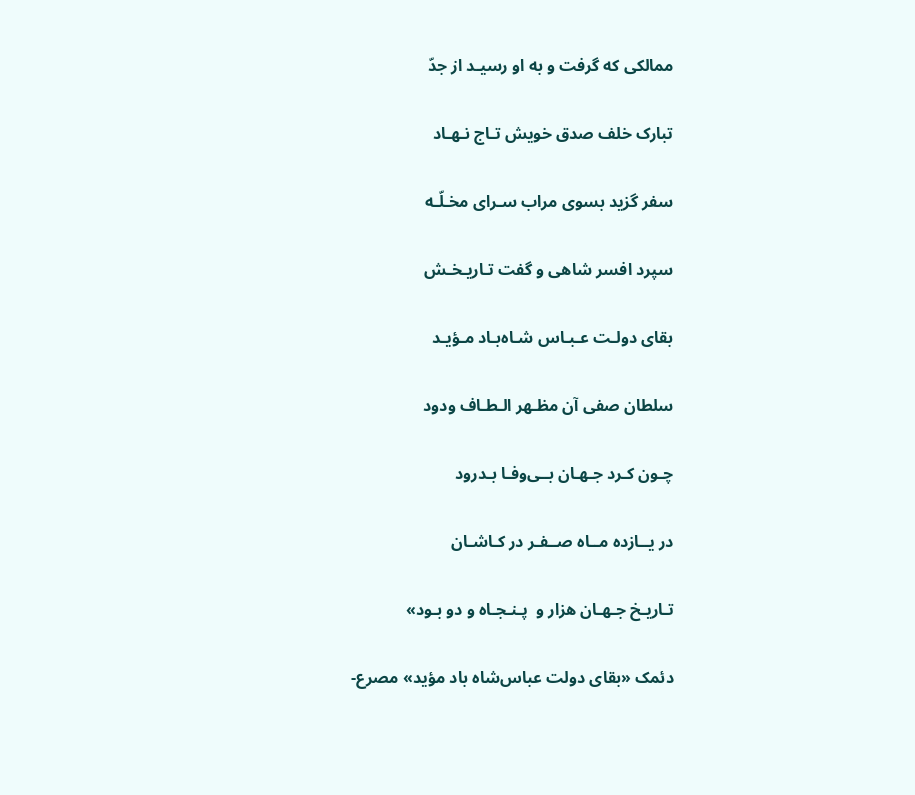ممالکی که گرفت و به او رسیـد از جدّ

تبارک خلف صدق خویش تـاج نـهـاد

سفر گزید بسوی مراب سـرای مخـلّـه

سپرد افسر شاهی و گفت تـاریـخـش

بقای دولـت عـبـاس شـاه‌بـاد مـؤیـد

سلطان صفی آن مظـهر الـطـاف‌ ودود

چـون کـرد جـهـان بــی‌وفـا بـدرود

در یــازده مــاه صــفـر در کـاشـان

تـاریـخ جـهـان هزار و  پـنـجـاه‌ و‌ دو بـود»

دئمک «بقای دولت عباس‌شاه باد مؤید» مصرع-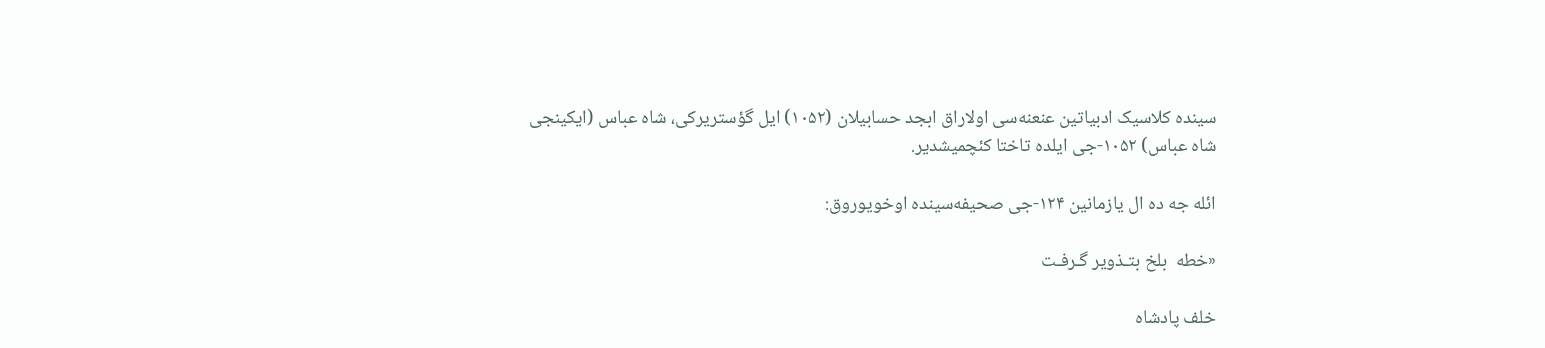سینده کلاسیک ادبیاتین عنعنه‌سی اولاراق ابجد حسابیلان (۱۰۵۲) ایل گؤستریرکی، شاه عباس (ایکینجی شاه‌ عباس) ۱۰۵۲-جی ایلده تاختا کئچمیشدیر.

ائله جه ده ال یازمانین ۱۲۴-جی صحیفه‌سینده اوخویوروق:

«خطه  بلخ بتـذویر گـرفـت

خلف پادشاه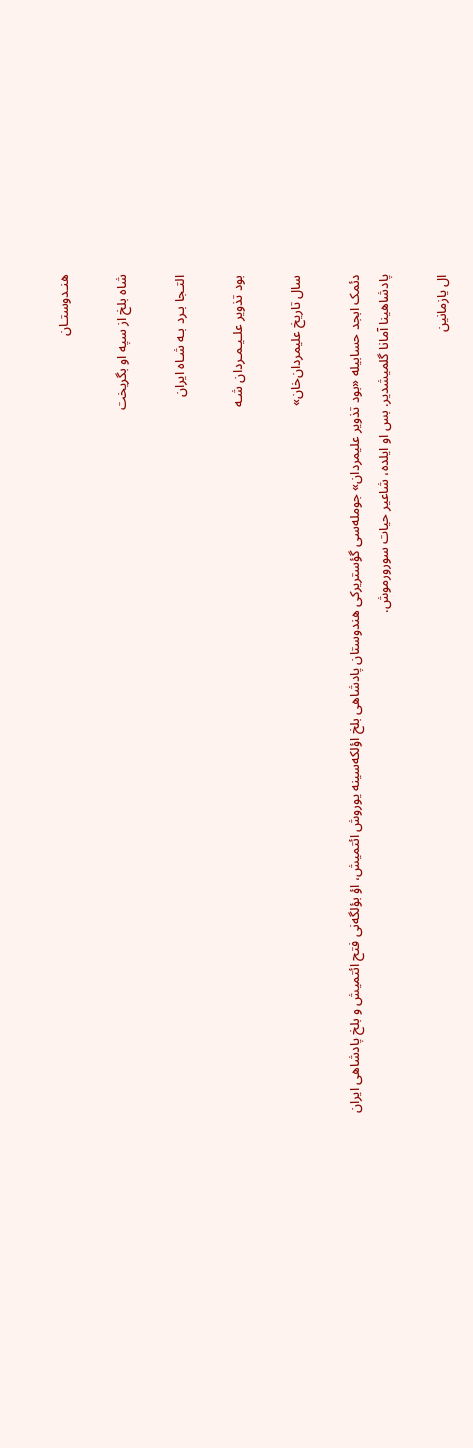هنـدوستـان

شاه بلخ از سپه او بگریخت

التـجا بـرد بـه شـاه ایران

بود تذویر علـیـمـردان شـه

سال تاریخ علیمردان‌خان»

دئمک ابجد حسابیله «بود تذویر علیمردان» جومله‌سی گؤستریرکی هندوستان پادشاهی بلخ اؤلکه‌سینه یوروش ائتمیش، اؤ بؤلگه‌نی فتح ائتمیش و بلخ پادشاهی ایران پادشاهینا آمانا گلمیشدیر. بس او ایلده، شاعیر حیات سورورموش.

ال یازمانین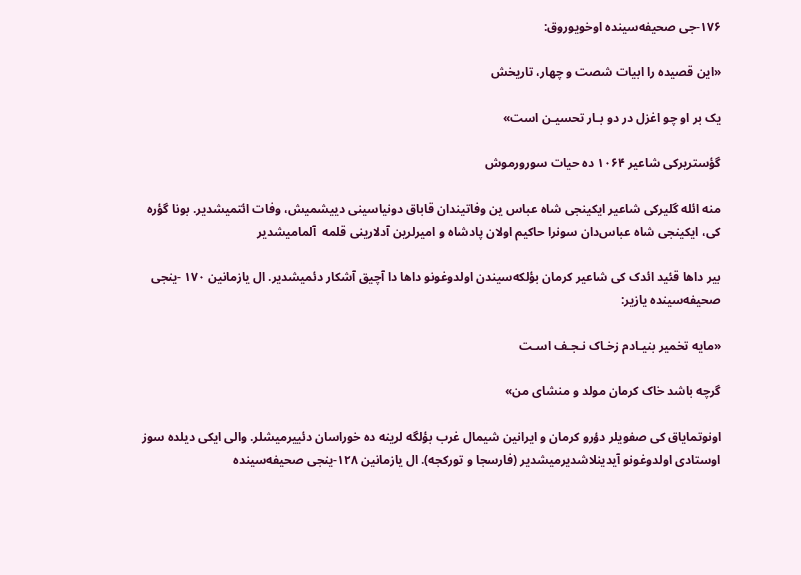۱۷۶-جی صحیفه‌سینده اوخویوروق:

«این قصیده را ابیات شصت و چهار، تاریخش

یک بر او چو اغزل در دو بـار تحسیـن است»

گؤستریرکی شاعیر ۱۰۶۴ ده حیات سورورموش

منه ائله گلیرکی شاعیر ایکینجی شاه عباس ین وفاتیندان قاباق دونیاسینی دییشمیش، وفات ائتمیشدیر. بونا گؤره کی، ایکینجی شاه عباس‌دان سونرا حاکیم اولان پادشاه و امیرلرین آدلارینی قلمه  آلمامیشدیر

بیر داها قئید ائد‌ک کی شاعیر کرمان بؤلکه‌سیندن اولدوغونو داها دا آچیق آشکار دئمیشدیر. ال یازمانین ۱۷۰ -ینجی صحیفه‌سینده یازیر:

«مایه تخمیر بنیـادم زخـاک نـجـف اسـت

گرچه باشد خاک کرمان مولد و منشای من»

اونوتمایاق کی صفویلر دؤرو کرمان و ایرانین شیمال غرب بؤلگه لرینه ده خوراسان دئییرمیشلر. والی ایکی دیلده سوز اوستادی اولدوغونو آیدینلاشدیرمیشدیر (فارسجا و تورکجه). ال یازمانین ۱۲۸-ینجی صحیفه‌سینده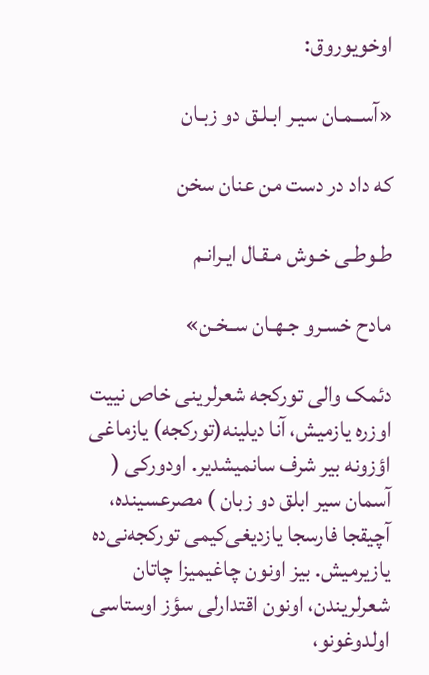اوخویوروق:

«آســمـان سیـر ابـلـق دو زبـان

که داد در دست من عنان سخن

طـوطـی خـوش مـقـال ایـرانـم

مادح خسـرو جـهـان ســخـن»

دئمک والی تورکجه شعرلرینی خاص نییت اوزره یازمیش، آنا دیلینه(تورکجه) یازماغی اؤزونه بیر شرف سانمیشدیر. اودورکی (  آسمان سیر ابلق دو زبان ) مصرعسینده، آچیقجا فارسجا یازدیغی‌کیمی تورکجه‌نی‌ده یازیرمیش. بیز اونون چاغیمیزا چاتان شعرلریندن، اونون اقتدارلی سؤز اوستاسی اولدوغونو،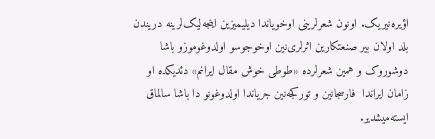اؤیره‌نیریک. اونون شعرلرینی اوخویاندا دیلیمیزین اینجه‌لیک‌لرینه دریندن بلد اولان بیر صنعتکارین اثرلری‌نین اوخوجوسو اولدوغوموزو باشا دوشوروک و همین شعرلرده «طوطی خوش مقال ایرانم» دئدیکده او زامان ایراندا  فارسجانین و تورکجه‌نین جریاندا اولدوغونو دا باشا سالماق ایسته‌میشدیر.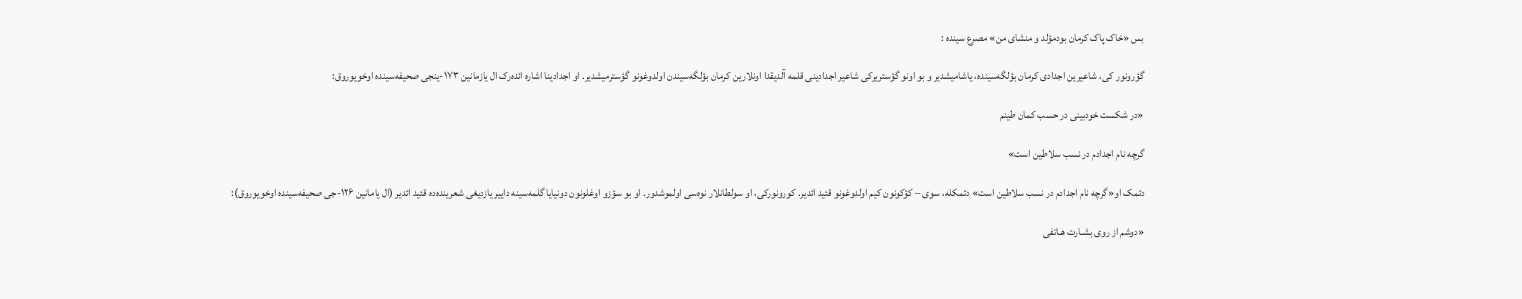بس «خاک پاک کرمان بودمؤلد و منشای من» مصرع سینده :

گؤرونور کی، شاعیرین اجدادی کرمان بؤلگه‌سینده، یاشامیشدیر و بو اونو گؤستریرکی شاعیر اجدادینی قلمه آلدیقدا اونلارین کرمان بؤلگه‌سیندن اولدوغونو گؤسترمیشدیر. او اجدادینا اشاره ائده‌رک ال یازمانین ۱۷۳-ینجی صحیفه‌سینده اوخویوروق:

«در شکست خودبینی در حسب کمان طینم

گرچه نام اجدادم در نسب سلاطین است»

دئمک او«گرچه نام اجدادم در نسب سلاطین است» دئمکله، سوی – کؤکونون کیم اولدوغونو قئید ائدیر. کورونورکی، او سولطانلار نوه‌سی اولموشدور. او بو سؤزو اوغلونون دونیایا گلمه‌سینه داییر یازدیغی شعرینده‌ده قئید ائدیر (ال یامانین ۱۲۶-جی صحیفه‌سینده اوخویوروق):

«دوشم از روی بشـارت‌ هـاتفی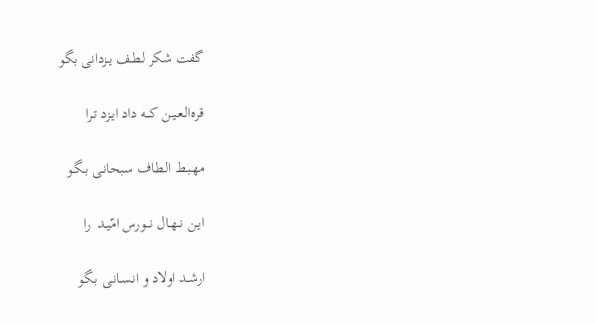گفت شکر لـطـف یـزدانی بگو

قره‌الـعـیـن کـــه داد ایـزد تـرا

مهـبـط الـطاف سبحانـی بـگـو

ایـن نــهـال نـــورس امّیـد  را

ارشــد اولاد و انـسـانـی بـگو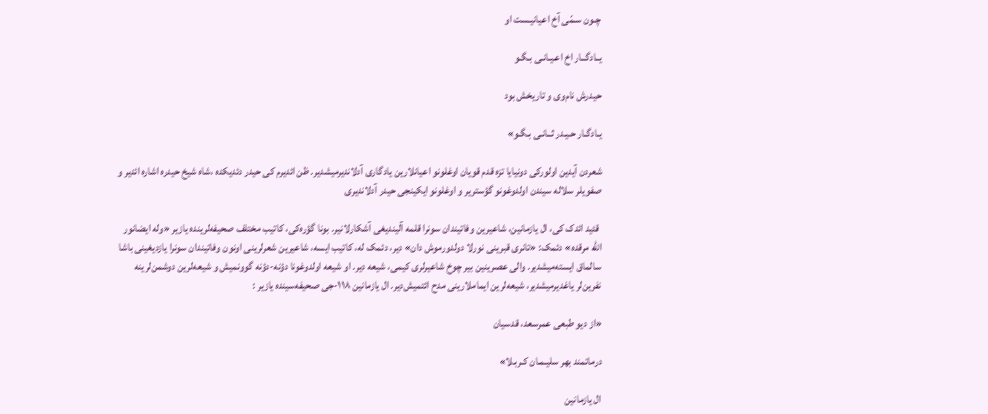چـون سـمّی آخ اعیانیـست او

یــادگــار اخ اعـیـانـی بـگـو

حیدرش نام‌وی و تاریخش بود

یـادگـار حـیـدر ثــانـی بـگـو»

شعردن آیدین اولورکی دونیایا تزه قدم قویان اوغلونو اعیانلارین یادگاری آدلاندیرمیشدیر. ظن ائدیرم کی حیدر دئدیکده ،شاه شیخ حیدره اشاره ائدیر و صفویلر سلاله سیندن اولدوغونو گؤستریر و اوغلونو ایکینجی حیدر آدلاندیری

 قئید ائد‌ک کی، ال یازمانین، شاعیرین وفاتیندان سونرا قلمه آلیندیغی آشکارلانیر. بونا گؤر‌ه‌کی، کاتیب مختلف صحیفه‌لرینده یازیر «وله ایضانور الله مرقده» دئمک: «تانری قبرینی نورلا دولدورموش دان» دیر، دئمک له، کاتیب ایسه، شاعیرین شعرلرینی اونون وفاتیندان سونرا یازدیغینی باشا سالماق ایسته‌میشدیر. والی عصرینین بیر چوخ شاعیرلری کیمی، شیعه دیر. او شیعه اولدوغونا دؤنه-دؤنه گوونمیش و شیعه‌لرین دوشمن‌لرینه نفرین‌لر یاغدیرمیشدیر، شیعه‌لرین ایماملارینی مدح ائتمیش‌دیر. ال یازمانین ۱۱۸-جی صحیفه‌سینده یازیر :

«از دیو طبعی عمرسعد، قدسیان

درماتمند بهر سلیـمـان کـربـلا»

ال یازمانین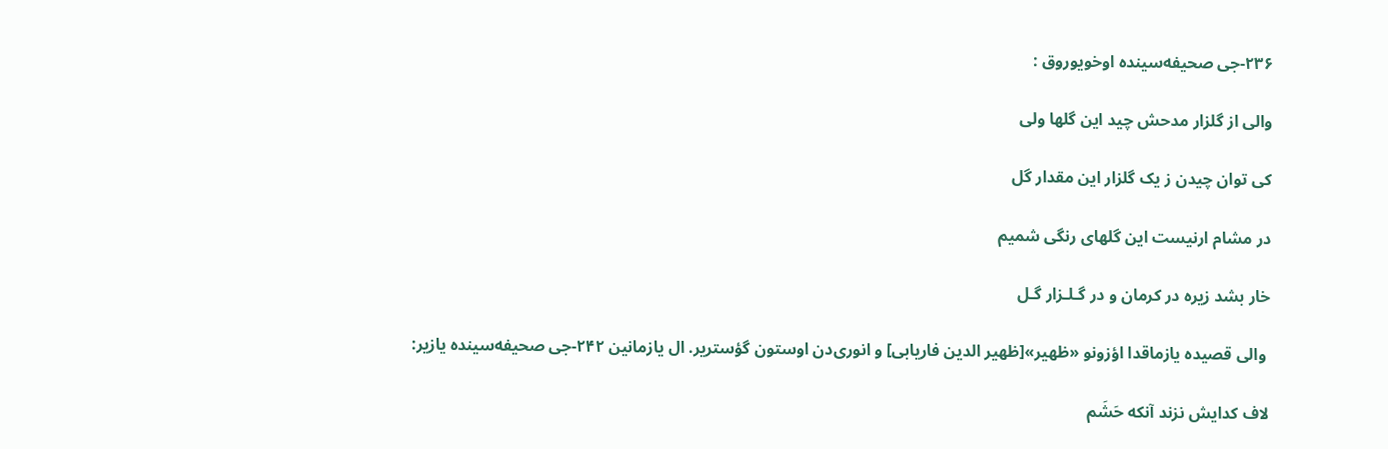۲۳۶-جی صحیفه‌سینده اوخویوروق :

والی از گلزار مدحش چید این گلها ولی

کی توان چیدن ز یک گلزار این مقدار گل

در مشام ارنیست این گلهای رنگی شمیم

خار بشد زیره در کرمان و در گـلـزار گـل

 والی قصیده یازماقدا اؤزونو «ظهیر»[ظهیر الدین فاریابی] و انوری‌دن اوستون گؤستریر. ال یازمانین ۲۴۲-جی صحیفه‌سینده یازیر:

لاف کدایش نزند آنکه حَشَم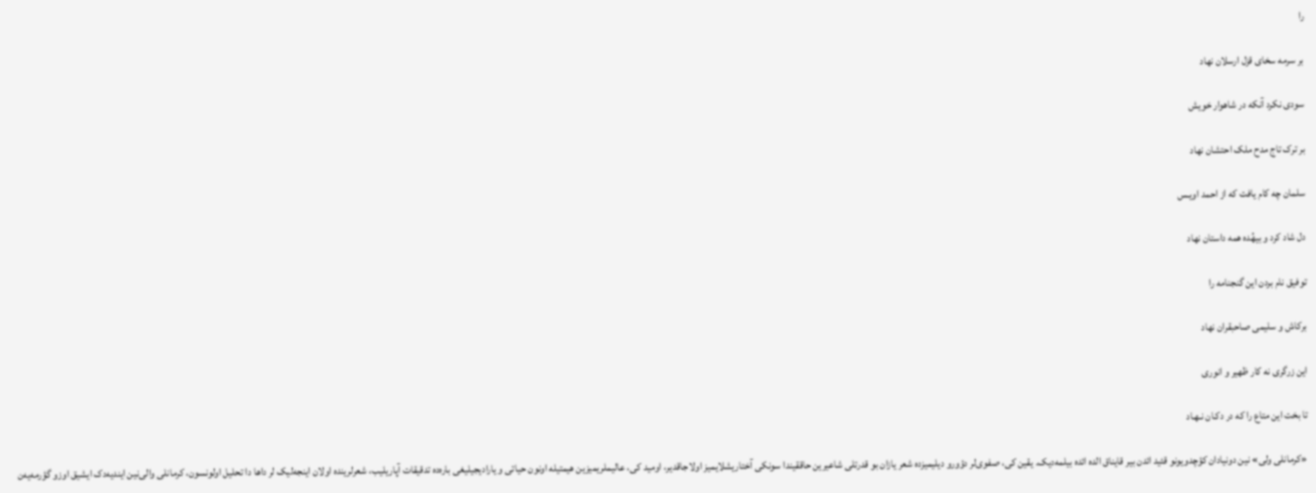را

بر سرمه سخای قزل ارسلان نهاد

سودی نکرد آنکه در شاهوار خویش

بر ترک تاج مدح ملک احتشان نهاد

سلمان چه کام یافت که از احمد اویـس

دل شاد کرد و بیهُده همه داستان نهاد

توفیق نام بردن این گنجنامه را

برکاش و سلیمی صاحبقران نهاد

این زرگری نه کار ظهیر و انوری

تا بخت این متاع را که در دکـان نـهـاد

 «کرمانلی ولی» نین دونیادان کؤچدویونو قئید ائدن بیر قایناق الده ائده‌ بیلمه‌دیک. یقین کی، صفوی‌لر دؤورو دیلیمیزده شعر یازان بو قدرتلی شاعیرین حاققیندا سونکی آختاریشلایمیز اولاجاقدیر، اومید کی، عالیملریمیزین هیمتیله اونون حیاتی و یارادیجیلیغی باره‌ده تدقیقات آپاریلیب، شعرلرینده اولان اینجه‌لیک لر داها دا تحلیل اولونسون، کرمانلی والی‌نین ایندیه‌د‌ک ایشیق اوزو گؤرمه‌یه‌ن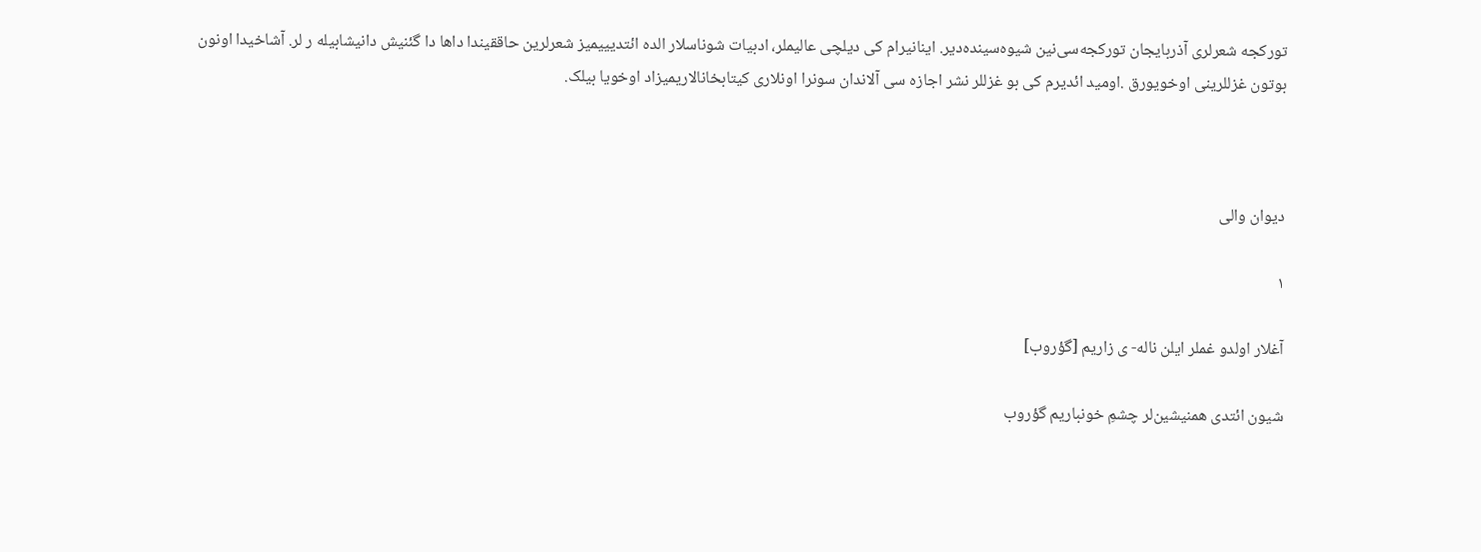تورکجه‌ شعرلری آذربایجان تورکجه‌سی‌نین شیوه‌سینده‌دیر. اینانیرام کی دیلچی عالیملر، ادبیات شوناسلار الده ائتدیییمیز شعرلرین حاققیندا داها دا گئنیش دانیشابیله ر لر. آشاخیدا اونون بوتون غزللرینی اوخویورق .اومید ائدیرم کی بو غزللر نشر اجازه سی آلاندان سونرا اونلاری کیتابخانالاریمیزاد اوخویا بیلک.



دیوان والی

۱

آغلار اولدو غملر ایلن ناله- ی زاریم [گؤروب]

شیون ائتدی همنیشین‌لر چشمِ خونباریم گؤروب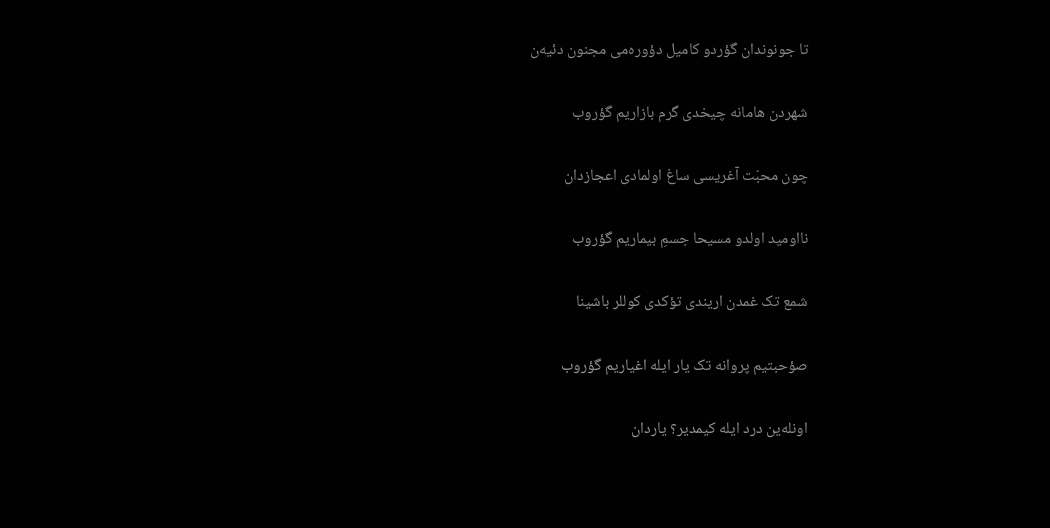تا جونوندان گؤردو کامیل دؤوره‌می مجنون دئیه‌ن

شهردن هامانه چیخدی گرم بازاریم گؤروب

چون محبّت آغریسی ساغ اولمادی اعجازدان

نااومید اولدو مسیحا جسمِ بیماریم گؤروب

شمع تک غمدن اریندی تؤکدی کوللر باشینا

صؤحبتیم پروانه ‌تک یار ایله اغیاریم گؤروب

اونله‌ین درد ایله کیمدیر؟ یاردان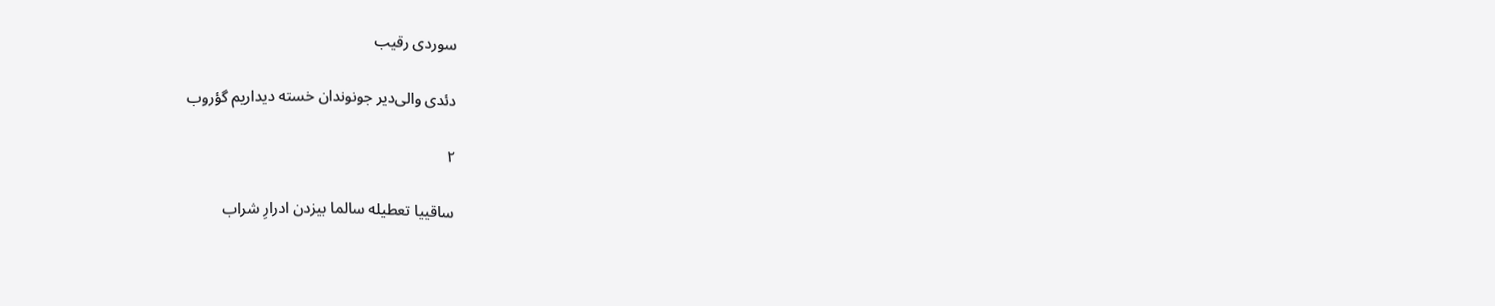سوردی رقیب

دئدی والی‌دیر جونوندان خسته دیداریم گؤروب

۲

ساقییا تعطیله سالما بیزدن ادرارِ شراب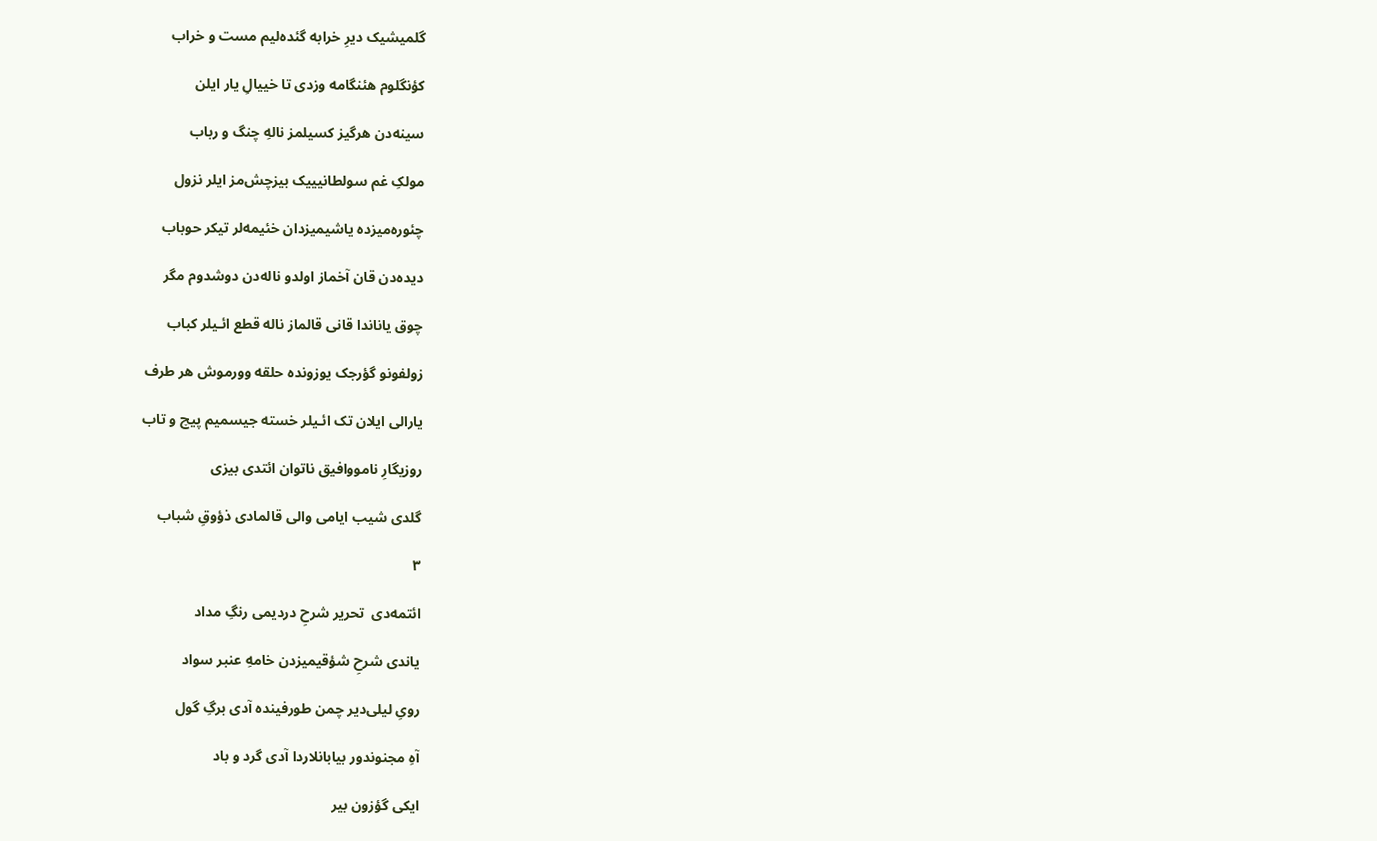گلمیشیک دیرِ خرابه گئده‌لیم مست و خراب

کؤنگلوم هئنگامه وزدی تا خییالِ یار ایلن

سینه‌دن هرگیز کسیلمز نالهِ چنگ و رباب

مولکِ غم سولطانیییک بیزچش‌مز ایلر نزول

چئوره‌میزده یاشیمیزدان خئیمه‌لر تیکر حوباب

دیده‌دن قان آخماز اولدو ناله‌دن دوشدوم مگر

چوق یاناندا قانی قالماز ناله قطع ائـیلر کباب

زولفونو گؤرجک یوزونده حلقه وورموش هر طرف

یارالی ایلان تک ائـیلر خسته جیسمیم پیچ و تاب

روزیگارِ نامووافیق ناتوان ائتدی بیزی

گلدی شیب ایامی والی قالمادی ذؤوقِ شباب

۳

ائتمه‌دی  تحریر شرحِ دردیمی رنگِ مداد

یاندی شرحِ شؤقیمیزدن خامهِ عنبر سواد

رویِ لیلی‌دیر چمن طورفینده آدی برگِ گول

آهِ مجنوندور بیابانلاردا آدی گرد و باد

ایکی گؤزون بیر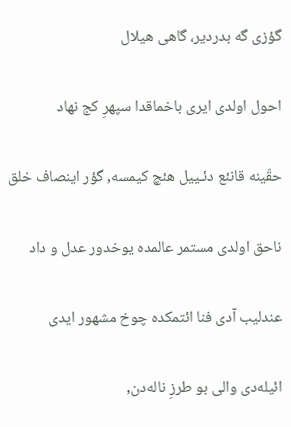گؤزی گه بدردیر، گاهی هیلال

احول اولدی ایری باخماقدا سپهرِ کج نهاد

حقّینه قانئع دئـییل هئچ کیمسه, گؤر اینصاف خلق

ناحق اولدی مستمر عالمده یوخدور عدل ‌و داد

عندلیب آدی فنا ائتمکده چوخ مشهور ایدی

ائیله‌دی والی بو طرزِ ناله‌دن,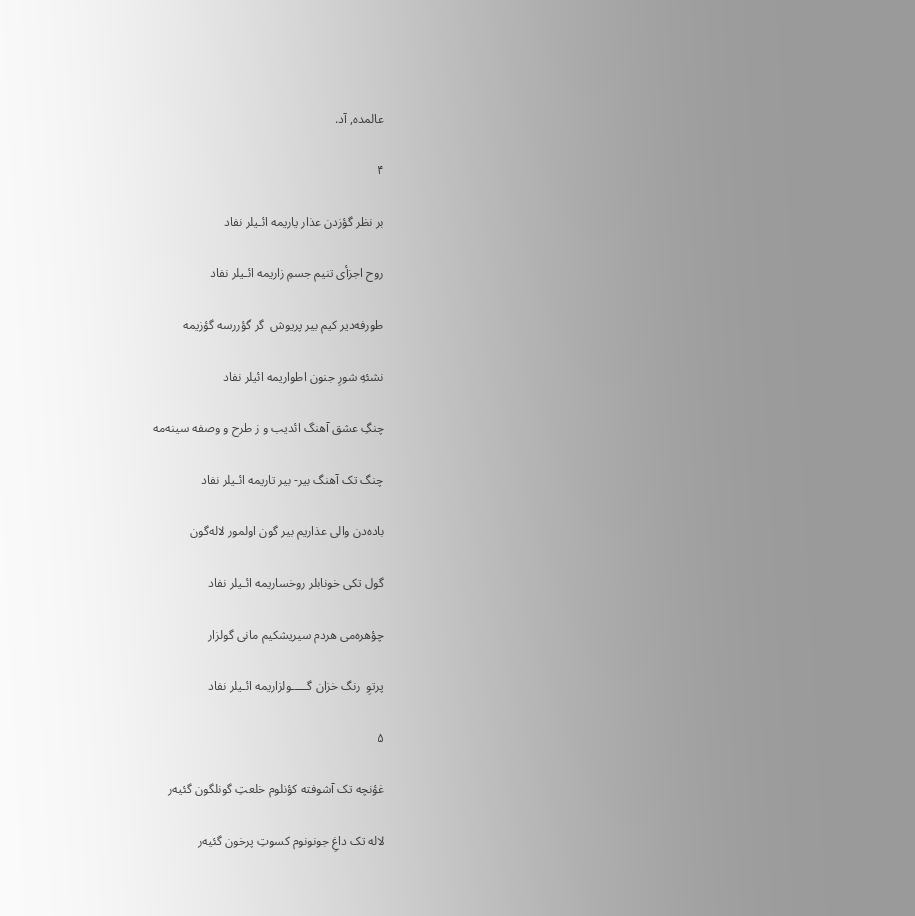عالمده, آد.

۴

بر نظر گؤزدن عذار یاریمه ائـیلر نفاد

روح اجزأی تنیم جسمِ زاریمه ائـیلر نفاد

طورفه‌دیر کیم بیر پریوش  گر گؤررسه گؤزیمه

نشئه‌ِ شورِ جنون اطواریمه ائیلر نفاد

چنگِ عشق آهنگ ائدیب و ز طرح و وصفه سینه‌مه

چنگ تک آهنگ بیر- بیر تاریمه ائـیلر نفاد

باده‌دن والی عذاریم بیر گون اولمور لاله‌گون

گول تکی خونابلر روخساریمه ائـیلر نفاد

چؤهره‌می هردم سیریشکیم مانی گولزار

پرتوِ  رنگ خزان گـــــولزاریمه ائـیلر نفاد

۵

غؤنچه تک آشوفته کؤنلوم خلعتِ گونلگون گئیه‌ر

لاله تک داغِ جونونوم کسوتِ پرخون گئیه‌ر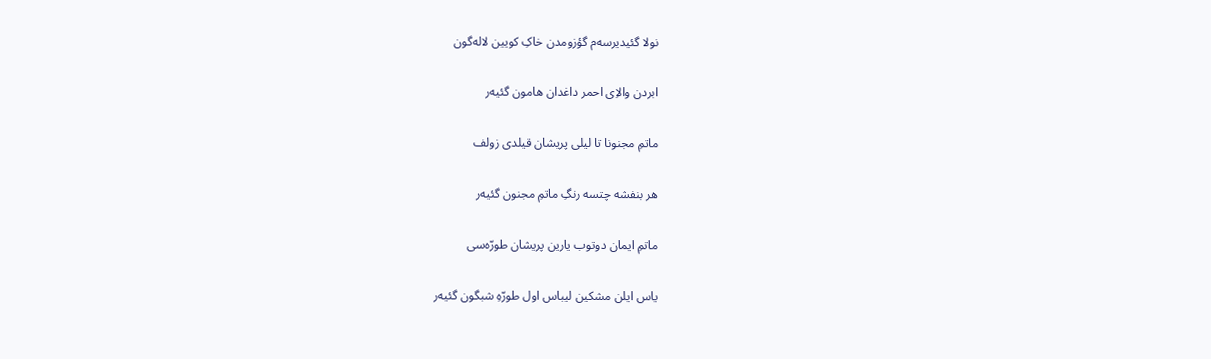نولا گئیدیرسه‌م گؤزومدن خاکِ کویین لاله‌گون

ابردن والاِی احمر داغدان هامون گئیه‌ر

ماتمِ مجنونا تا لیلی پریشان قیلدی زولف

هر بنفشه چتسه رنگِ ماتمِ مجنون گئیه‌ر

ماتمِ ایمان دوتوب یارین پریشان طورّه‌سی

یاس ایلن مشکین لیباس اول طورّهِ شبگون گئیه‌ر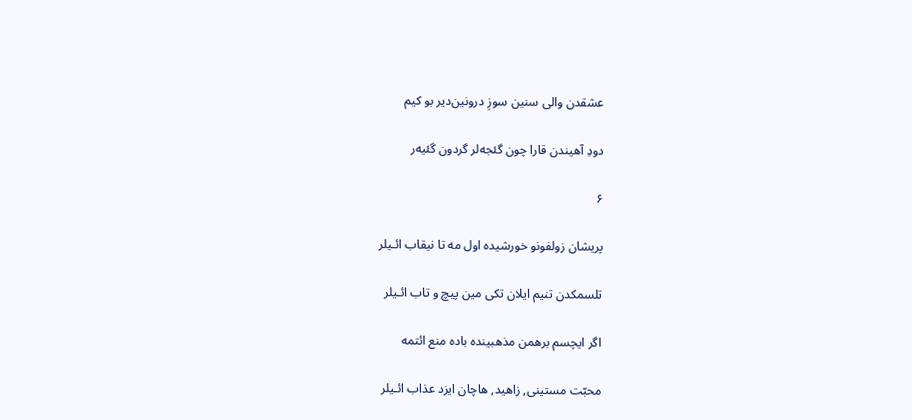عشقدن والی سنین سوزِ درونین‌دیر بو کیم

دودِ آهیندن قارا چون گئجه‌لر گردون گئیه‌ر

۶

پریشان زولفونو خورشیده اول مه تا نیقاب ائـیلر

تلسمکدن تنیم ایلان تکی مین پیچ‌ و تاب ائـیلر

اگر ایچسم برهمن مذهبینده باده منع ائتمه

محبّت مستینی, زاهید, هاچان ایزد عذاب ائـیلر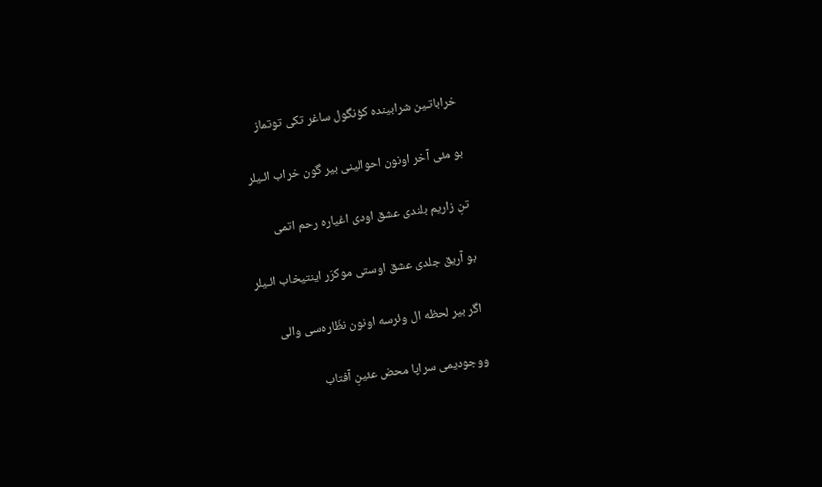خراباتـین شرابینده کؤنگول ساغر تکی توتماز

بو مئی آخر اونون احوالینی بیر گون خراب ائـیلر

تنِ زاریم بلندی عشق اودی اغیاره رحم اتمی

بو آریق جلدی عشق اوستی موکرّر اینتیخاب ائـیلر

اگر بیر لحظه ال وئرسه اونون نظّاره‌سی والی

ووجودیمی سراپا محض عئینِ آفتاب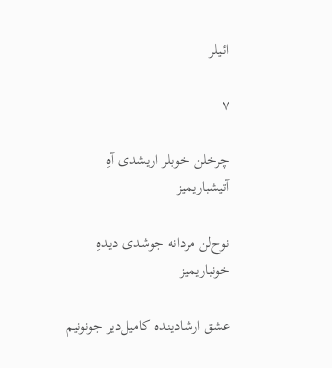ائـیلر

۷

چرخلن خوبلر اریشدی آهِ آتیشباریمیز

نوح‌لن مردانه جوشدی دیدهِ خونباریمیز

عشق ارشادینده کامیل‌دیر جونونیم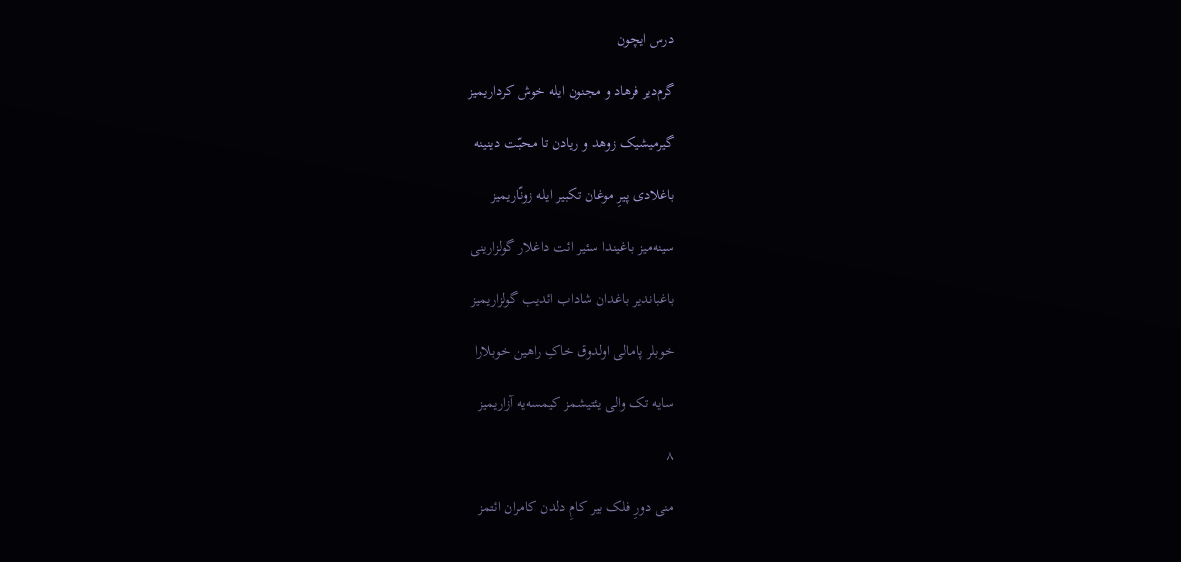درس ایچون

گرم‌دیر فرهاد و مجنون ایله خوش کرداریمیز

گیرمیشیک زوهد و ریادن تا محبّت دینینه

باغلادی پیرِ موغان تکبیر ایله زونّاریمیز

سینه‌میز باغیندا سئیر ائت داغلار گولزارینی

باغباندیر باغدان شاداب ائدیب گولزاریمیز

خوبلر پامالی اولدوق خاکِ راهین خوبلارا

سایه تک والی یئتیشمز کیمسه‌یه آزاریمیز

۸

منی دورِ فلک بیر کامِ دلدن کامران ائتمز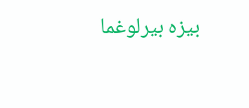بیزه بیرلوغما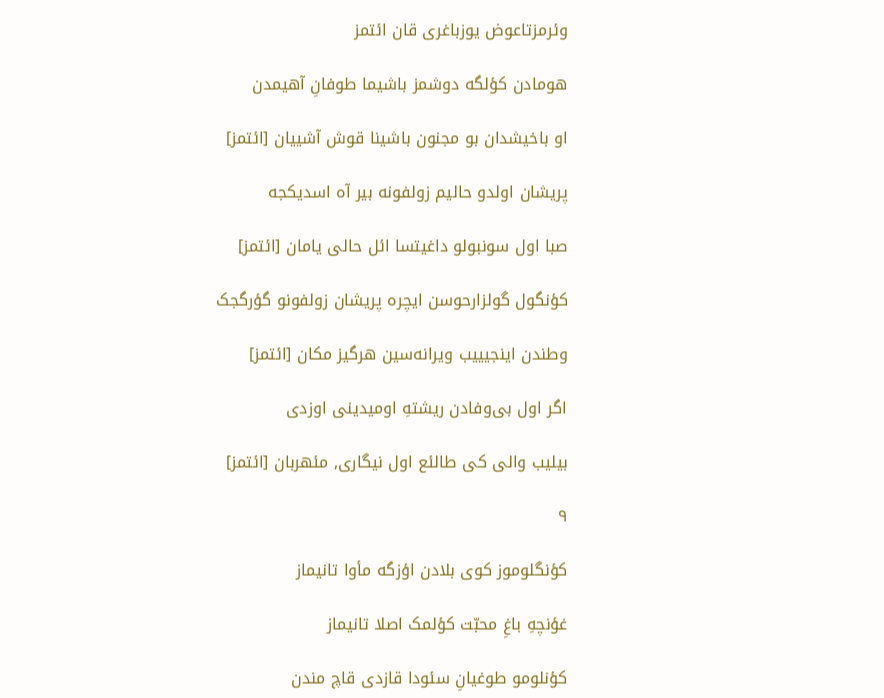وئرمزتاعوض یوزباغری قان ائتمز

هومادن کؤلگه دوشمز باشیما طوفانِ آهیمدن

او باخیشدان بو مجنون باشینا قوش آشییان [ائتمز]

پریشان اولدو حالیم زولفونه بیر آه اسدیکجه

صبا اول سونبولو داغیتسا ائل حالی یامان [ائتمز]

کؤنگول گولزارحوسن ‌ایچره پریشان زولفونو گؤرگجک

وطندن اینجیییب ویرانه‌سین هرگیز مکان [ائتمز]

اگر اول بی‌وفادن ریشتهِ اومیدینی اوزدی

بیلیب والی کی طالئع اول نیگاری, مئهربان [ائتمز]

۹

کؤنگلوموز کوی بلادن اؤزگه مأوا تانیماز

غؤنچهِ باغِ محبّت کؤلمک اصلا تانیماز

کؤنلومو طوغیانِ سئودا قازدی قاچ مندن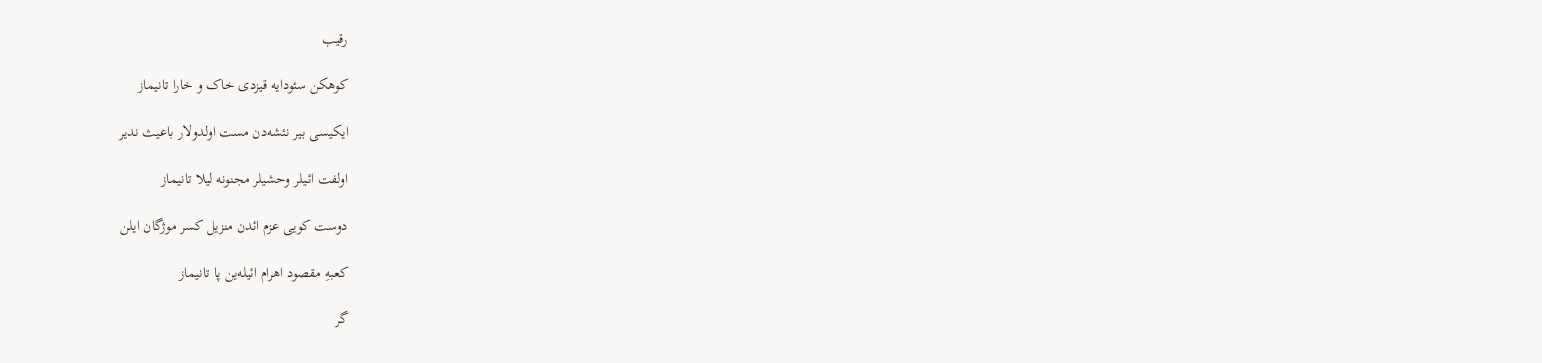رقیب

کوهکن سئودایه قیزدی خاک‌ و خارا تانیماز

ایکیسی بیر نئشه‌دن مست اولدولار باعیث ندیر

اولفت ائـیلر وحشیلر مجنونه لیلا تانیماز

دوست کویی عزم ائدن منزیل کسر موژگان ایلن

کعبهِ مقصود اهرام ائیله‌ین پا تانیماز

گر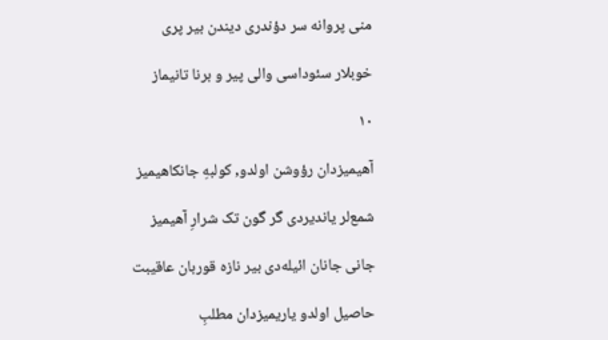منی پروانه سر دؤندری دیندن بیر پری

خوبلار سئوداسی والی پیر و برنا تانیماز

۱۰

آهیمیزدان رؤوشن اولدو, کولبهِ‌ جانکاهیمیز

شمع‌لر یاندیردی گر گون تک شرارِ آهیمیز

جانی جانان ائیله‌دی بیر نازه قوربان عاقیبت

حاصیل اولدو یاریمیزدان مطلبِ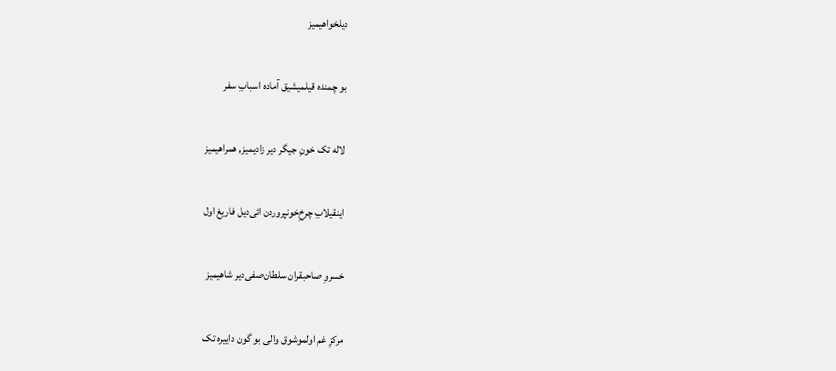دیلخواهیمیز

بو چمنده قیلمیشیق آماده اسبابِ سفر

لاله تک خونِ جیگر دیر زادیمیز, همراهیمیز

اینقیلابِ چرخِ‌خونپروردن ائی‌دیل فاریغ اول

خسروِ صاحبقران سلطان‌صفی‌دیر شاهیمیز

مرکزِ غم اولموشوق والی بو گون داییره تک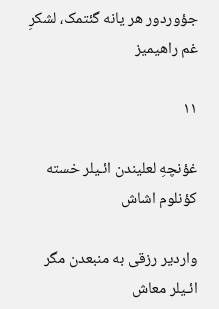جؤوردور هر یانه گئتمک، لشکرِ غم راهیمیز

۱۱

غؤنچهِ لعلیندن ائـیلر خسته کؤنلوم اشاش

واردیر رزقی به منبعدن مگر ائـیلر معاش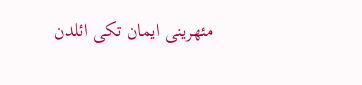مئهرینی ایمان تکی ائلدن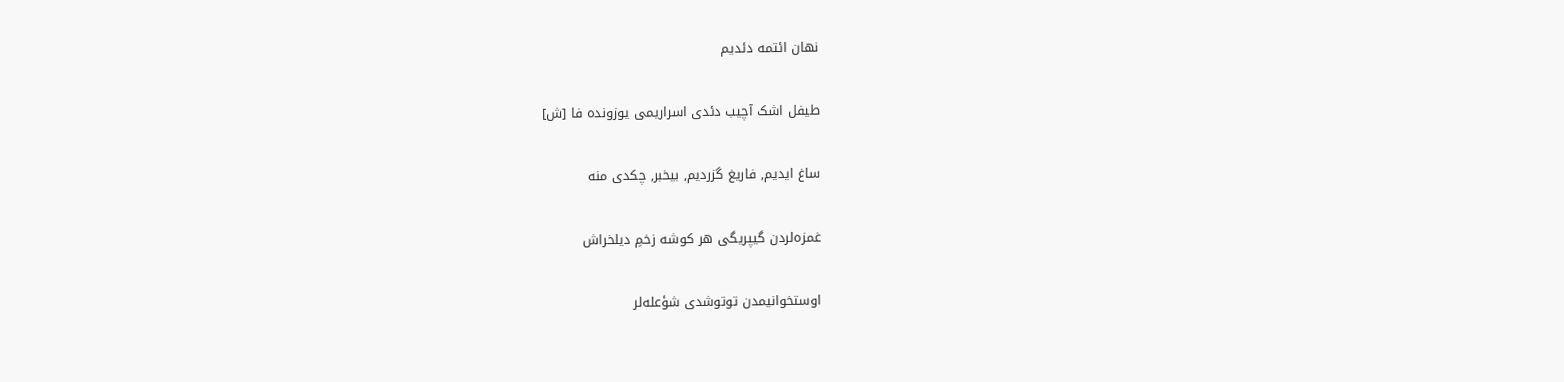نهان ائتمه دئدیم

طیفل اشک آچیب دئدی اسراریمی یوزونده فا [ش]

ساغ ایدیم, فاریغ گزردیم, بیخبر, چکدی منه

غمزه‌لردن گیپریگی هر کوشه زخمِ دیلخراش

اوستخوانیمدن توتوشدی شؤعله‌لر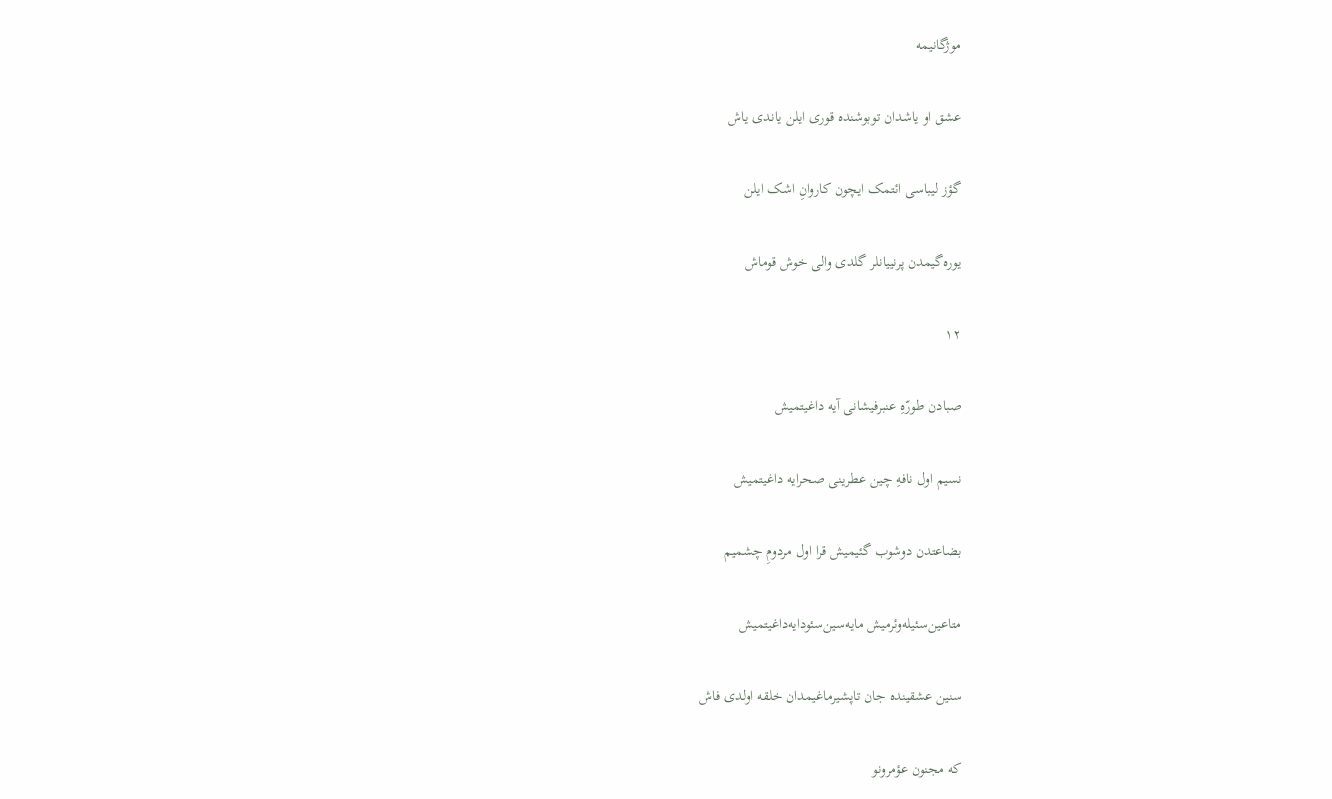موژگانیمه

عشق او یاشدان توبوشنده قوری ایلن یاندی یاش

گؤز لیباسی ائتمک ایچون کاروانِ اشک ایلن

یوره‌گیمدن پرنییانلر گلدی والی خوش قوماش

۱۲

صبادن طورّهِ عنبرفیشانی آیه داغیتمیش

نسیم اول نافهِ چین عطرینی صحرایه داغیتمیش

بضاعتدن دوشوب گئیمیش قرا اول مردومِ چشمیم

متاعین‌سئیله‌وئرمیش‌ مایه‌سین‌سئودایه‌داغیتمیش

سنین عشقینده جان تاپشیرماغیمدان خلقه اولدی فاش

که مجنون عؤمرونو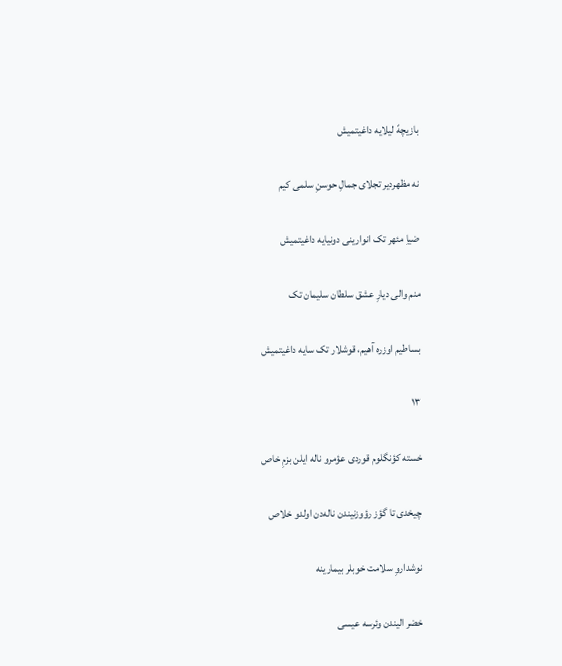بازیچهً لیلایه داغیتمیش

نه مظهردیر تجلای جمالِ حوسنِ سلمی کیم

ضیاِ مئهر تک انوارینی دونیایه داغیتمیش

منم والی دیارِ عشق سلطان سلیمان تک

بساطیم اوزره آهیم، قوشلار تک سایه داغیتمیش

۱۳

خسته کؤنگلوم قوردی عؤمرو ناله ایلن بزمِ خاص

چیخدی تا گؤز رؤوزنیندن ناله‌دن اولدو خلاص

نوشداروِ سلامت خوبلر بیمارینه

خضر الیندن وئرسه عیسی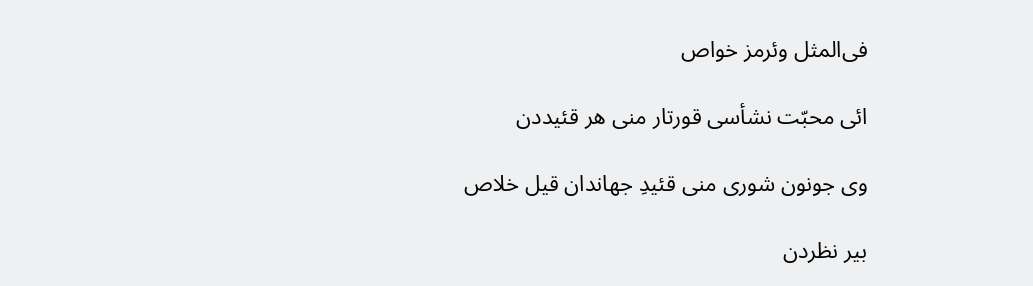فی‌المثل وئرمز خواص

ائی محبّت نشأسی قورتار منی هر قئیددن

وی جونون شوری منی قئیدِ جهاندان قیل خلاص

بیر نظردن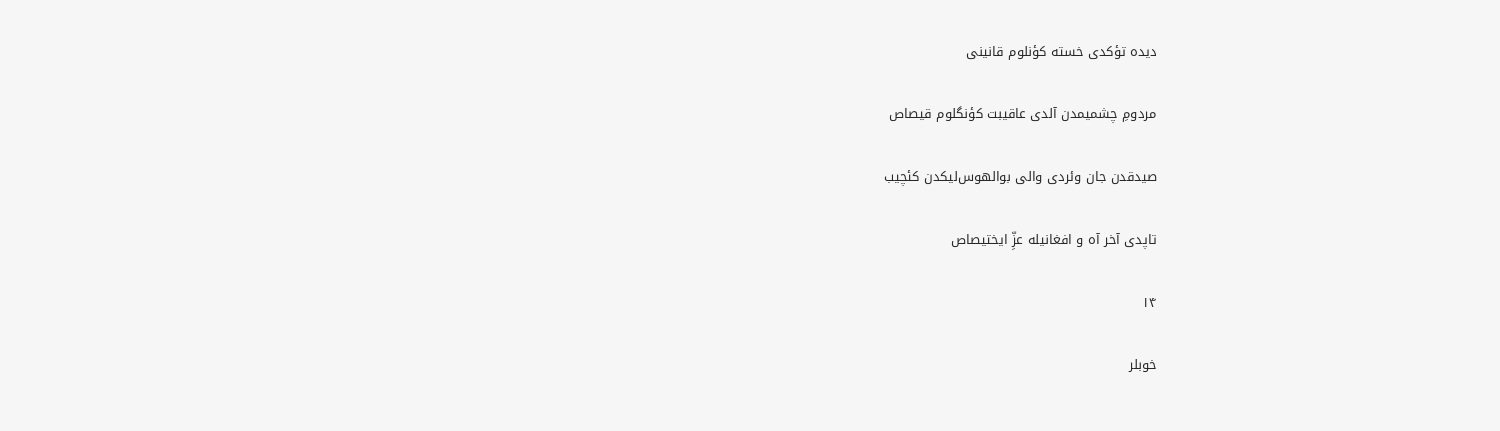دیده تؤکدی خسته کؤنلوم قانینی

مردومِ چشمیمدن آلدی عاقیبت کؤنگلوم قیصاص

صیدقدن جان وئردی والی بوالهوس‌لیکدن کئچیب

تاپدی آخر آه و افغانیله عزِّ ایختیصاص

۱۴

خوبلر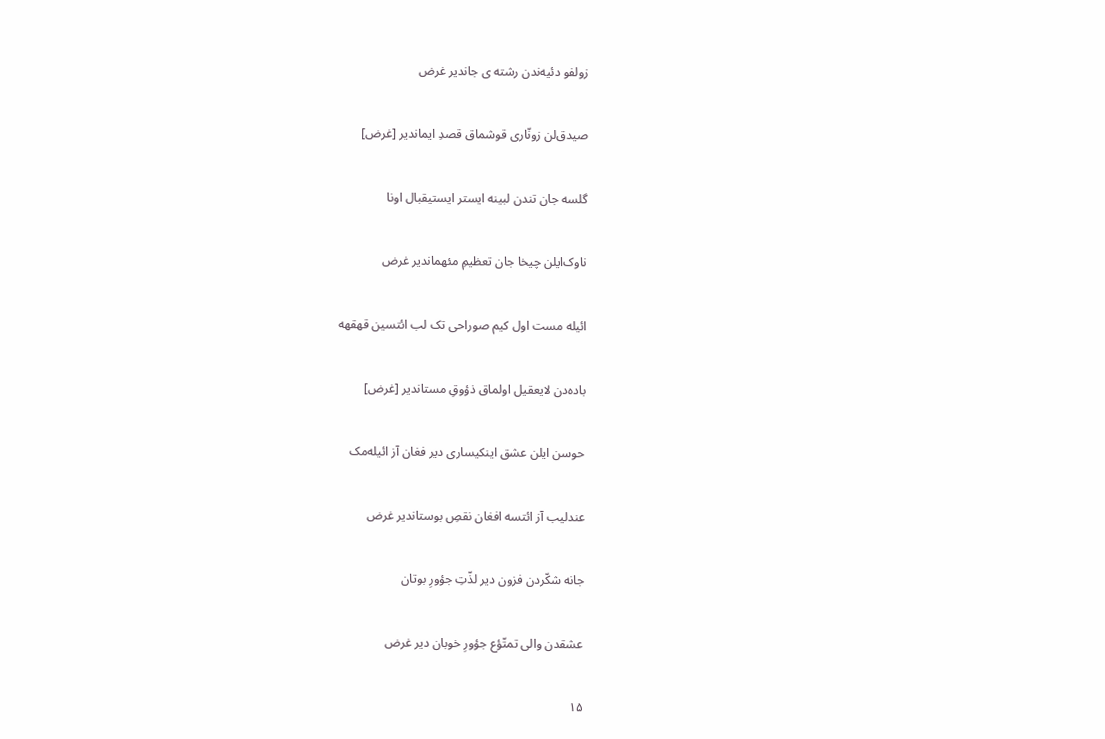زولفو دئیه‌ندن رشته ی جاندیر غرض

صیدق‌لن زونّاری قوشماق قصدِ ایماندیر [غرض]

گلسه جان تندن لبینه ایستر ایستیقبال اونا

ناوک‌ایلن چیخا جان تعظیمِ مئهماندیر غرض

ائیله ‌مست اول کیم صوراحی تک لب ائتسین قهقهه

باده‌دن لایعقیل اولماق ذؤوقِ مستاندیر [غرض]

حوسن ‌ایلن عشق اینکیساری دیر فغان آز ائیله‌مک

عندلیب آز ائتسه افغان نقصِ بوستاندیر غرض

جانه شکّردن فزون دیر لذّتِ جؤورِ بوتان

عشقدن والی تمتّؤع جؤورِ خوبان دیر غرض

۱۵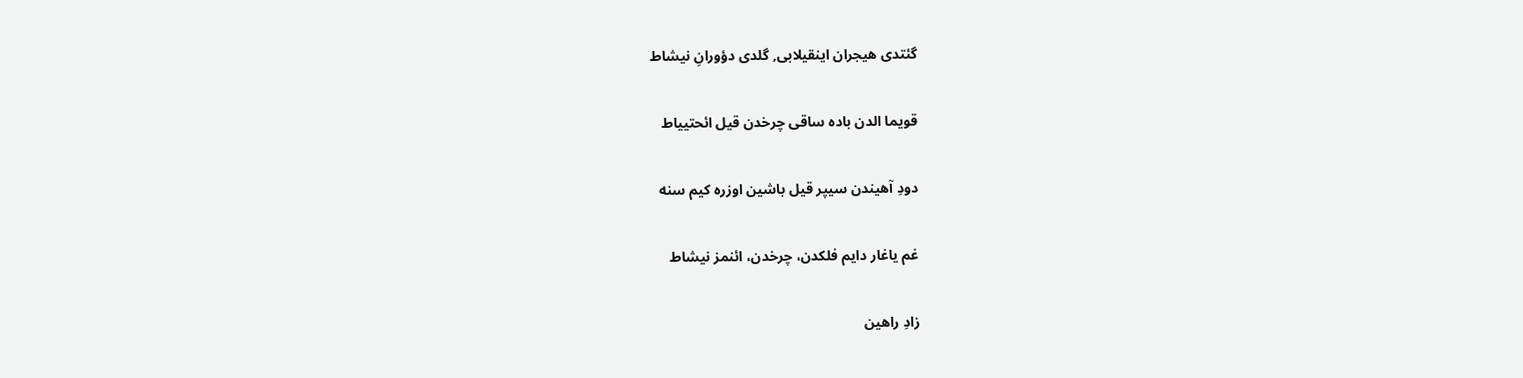گئتدی هیجران اینقیلابی, گلدی دؤورانِ نیشاط

قویما الدن باده ساقی چرخدن قیل ائحتییاط

دودِ آهیندن سیپر قیل باشین اوزره کیم سنه

غم یاغار دایم فلکدن، چرخدن، ائنمز نیشاط

زادِ راهین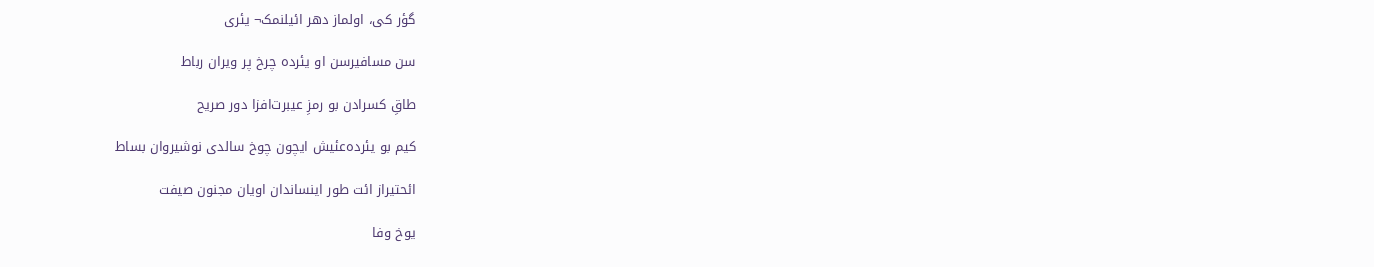گؤر کی، اولماز دهر ائیلنمک¬ یئری

سن مسافیرسن او یئرده چرخ پر ویران رباط

طاقِ کسرادن بو رمزِ عیبرت‌افزا دور صریح

کیم بو یئرده‌عئیش ایچون چوخ سالدی نوشیروان بساط

ائحتیراز ائت طور اینساندان اویان مجنون صیفت

یوخ وفا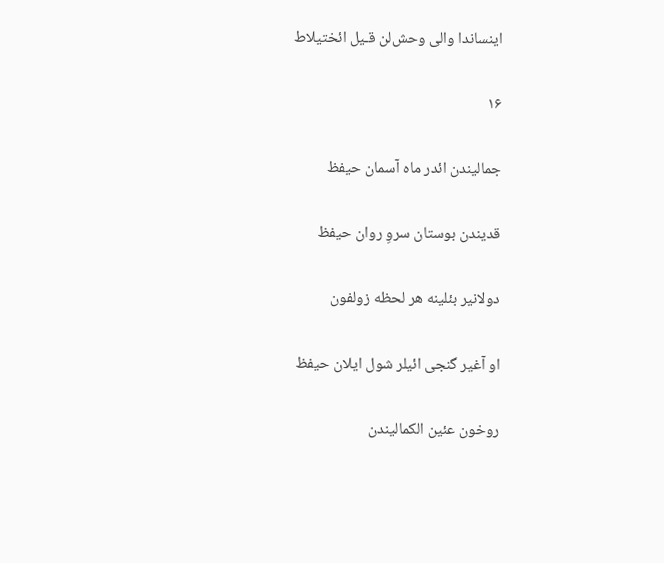اینساندا والی وحش‌لن قـیل ائختیلاط

۱۶

جمالیندن ائدر ماه آسمان حیفظ

قدیندن بوستان سروِ روان حیفظ

دولانیر بئلینه هر لحظه زولفون

او آغیر گنجی ائیلر شول ایلان حیفظ

روخون عئین الکمالیندن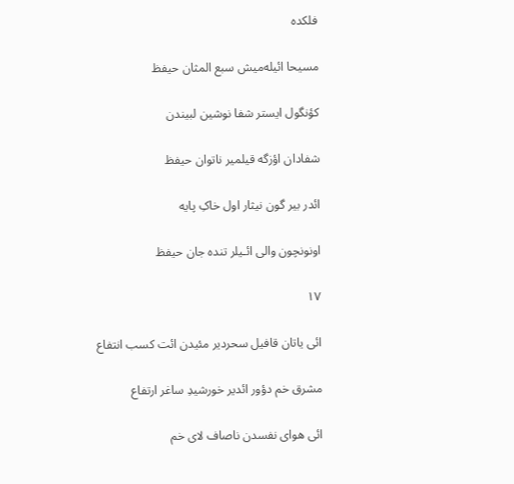فلکده

مسیحا ائیله‌میش سبع المثان حیفظ

کؤنگول ایستر شفا نوشین لبیندن

شفادان اؤزگه قیلمیر ناتوان حیفظ

ائدر بیر گون نیثار اول خاکِ پایه

اونونچون والی ائـیلر تنده جان حیفظ

۱۷

ائی یاتان قافیل سحردیر مئیدن ائت کسب انتفاع

مشرق خم ‌دؤور ائدیر خورشیدِ ساغر ارتفاع

ائی هوای نفسدن ناصاف لای خم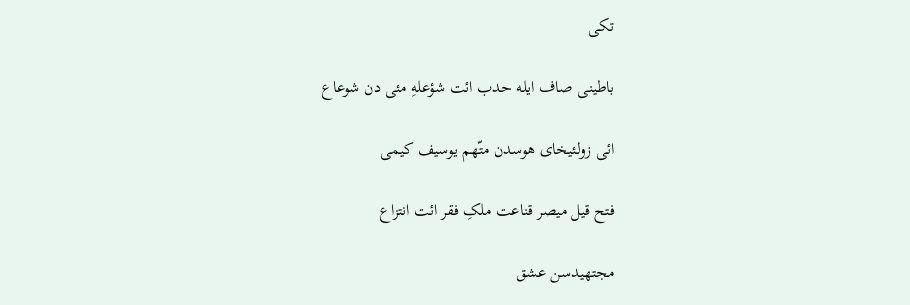تکی

باطینی صاف ایله حدب ائت شؤعلهِ مئی دن شوعاع

ائی زولئیخای هوسدن متّهم یوسیف کیمی

فتح قیل میصر قناعت ملکِ فقر ائت انتزاع

مجتهیدسن عشق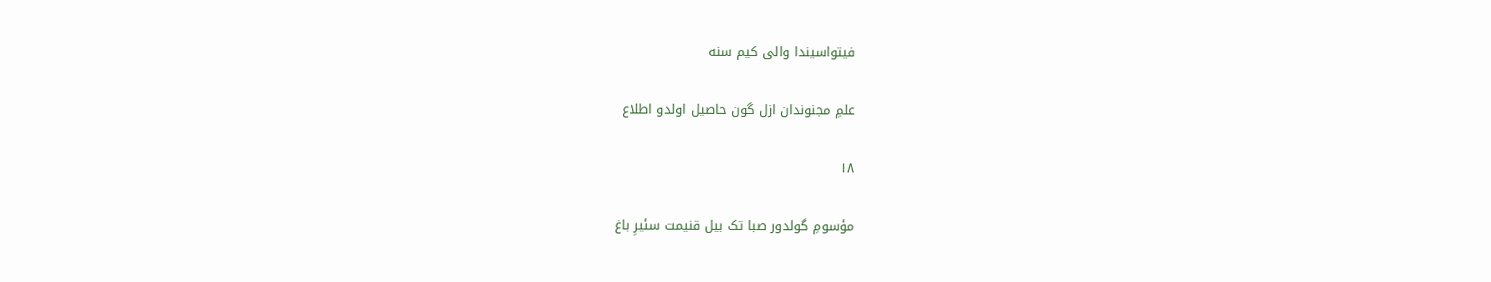فیتواسیندا والی کیم سنه

علمِ مجنوندان ازل گون حاصیل اولدو اطلاع

۱۸

مؤسومِ گولدور صبا تک بیل قنیمت سئیرِ باغ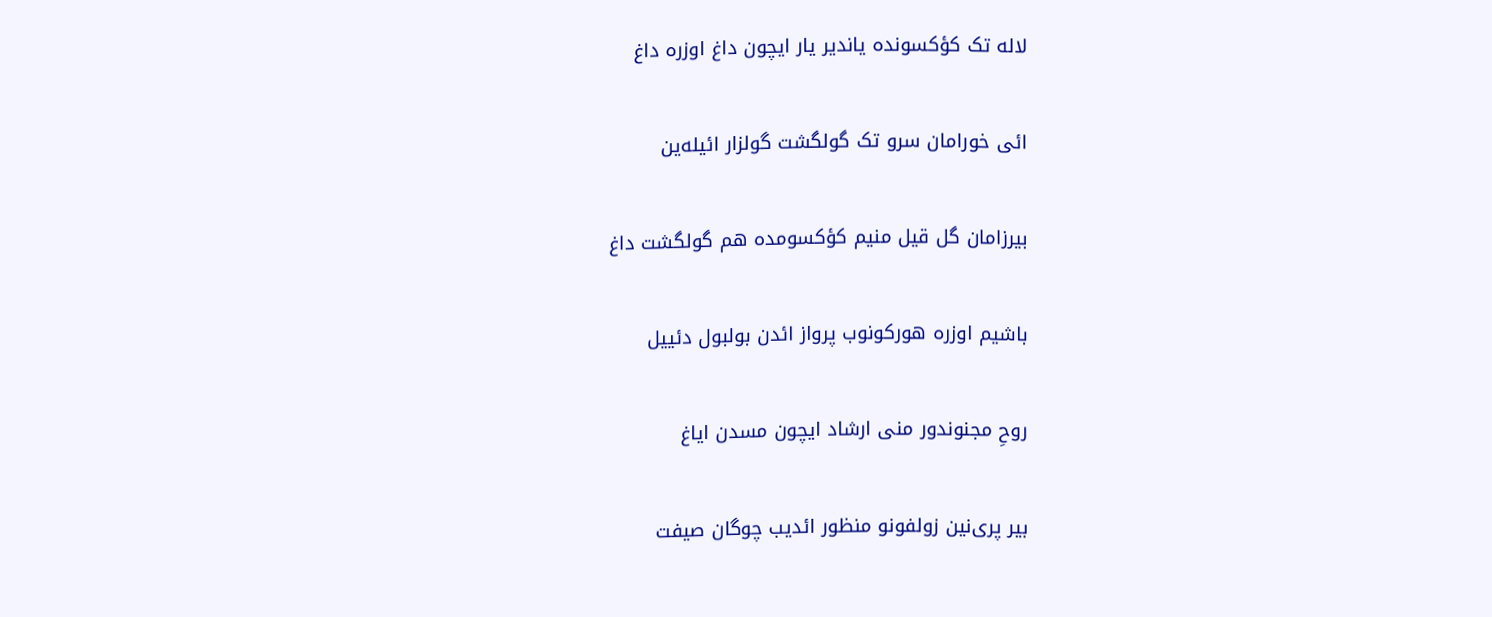لاله تک کؤکسونده یاندیر یار ایچون داغ اوزره داغ

ائی خورامان سرو تک گولگشت گولزار ائیله‌ین

بیرزامان گل قیل منیم کؤکسومده هم گولگشت داغ

باشیم اوزره هورکونوب پرواز ائدن بولبول دئییل

روحِ مجنوندور منی ارشاد ایچون مسدن ایاغ

بیر پری‌نین زولفونو منظور ائدیب چوگان صیفت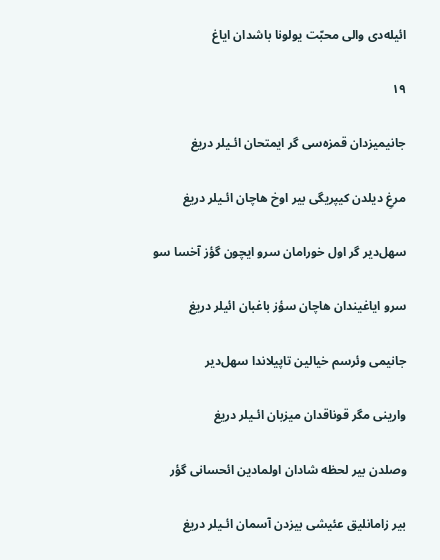ائیله‌دی والی محبّت یولونا باشدان ایاغ

۱۹

جانیمیزدان قمزه‌سی گر ایمتحان ائـیلر دریغ

مرغِ دیلدن کیپریگی بیر اوخ هاچان ائـیلر دریغ

سهل‌دیر گر اول خورامان سرو ایچون گؤز آخسا سو

سرو ایاغیندان هاچان سؤز باغبان ائیلر دریغ

جانیمی وئرسم خیالین تاپیلاندا سهل‌دیر

وارینی مگر قوناقدان میزبان ائـیلر دریغ

وصلدن بیر لحظه شادان اولمادین ائحسانی گؤر

بیر زامانلیق عئیشی بیزدن آسمان ائـیلر دریغ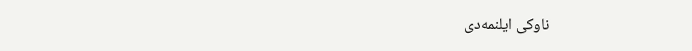ناوکی ایلنمه‌دی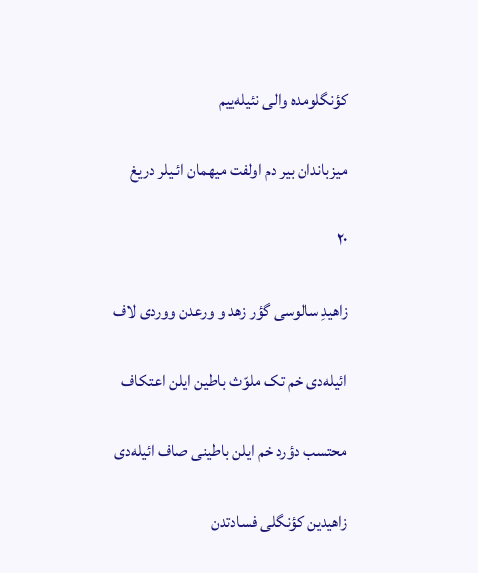کؤنگلومده والی نئیله‌ییم

میزباندان بیر دم اولفت میهمان ائـیلر دریغ

۲۰

زاهیدِ سالوسی گؤر زهد و ورعدن ووردی لاف

ائیله‌دی خم تک ملوّث باطین ایلن اعتکاف

محتسب دؤرد خم ایلن باطینی صاف ائیله‌دی

زاهیدین کؤنگلی فسادتدن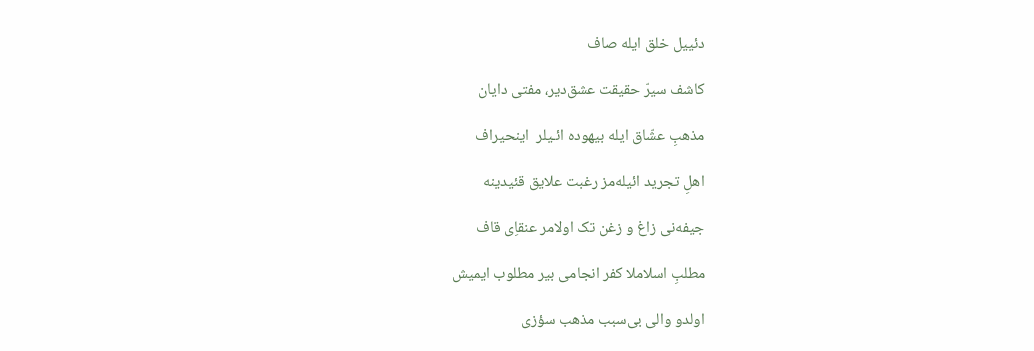دئییل خلق ایله صاف

کاشف سیرّ حقیقت عشق‌دیر، مفتی دایان

مذهبِ عشّاق ایله بیهوده ائـیلر  اینحیراف

اهلِ تجرید ائیله‌مز رغبت علایق قئیدینه

جیفه‌نی‌ زاغ و زغن تک اولامر عنقاِی قاف

مطلبِ اسلاملا کفر انجامی بیر مطلوب ایمیش

اولدو والی بی‌سبب مذهب سؤزی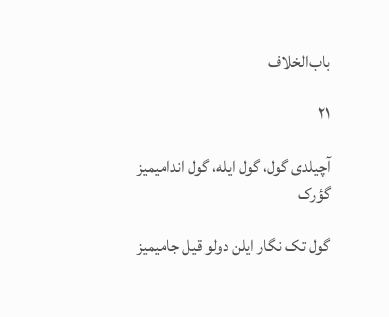باب‌الخلاف

۲۱

آچیلدی گول، گول ایله، گول اندامیمیز گؤرک

گول تک نگار ایلن دولو قیل جامیمیز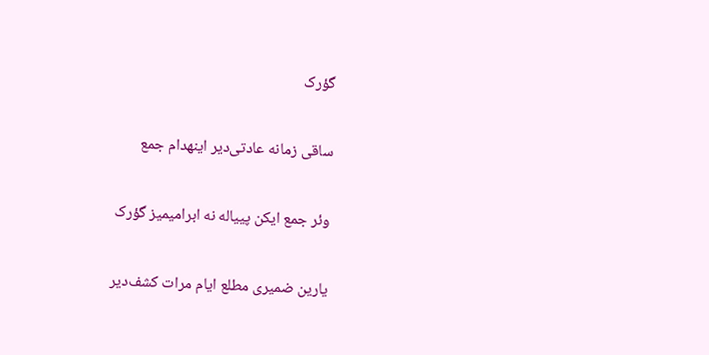گؤرک

ساقی زمانه عادتی‌دیر اینهدام جمع

وئر جمع ایکن پییاله نه ابرامیمیز گؤرک

یارین ضمیری مطلع ایام مرات کشف‌دیر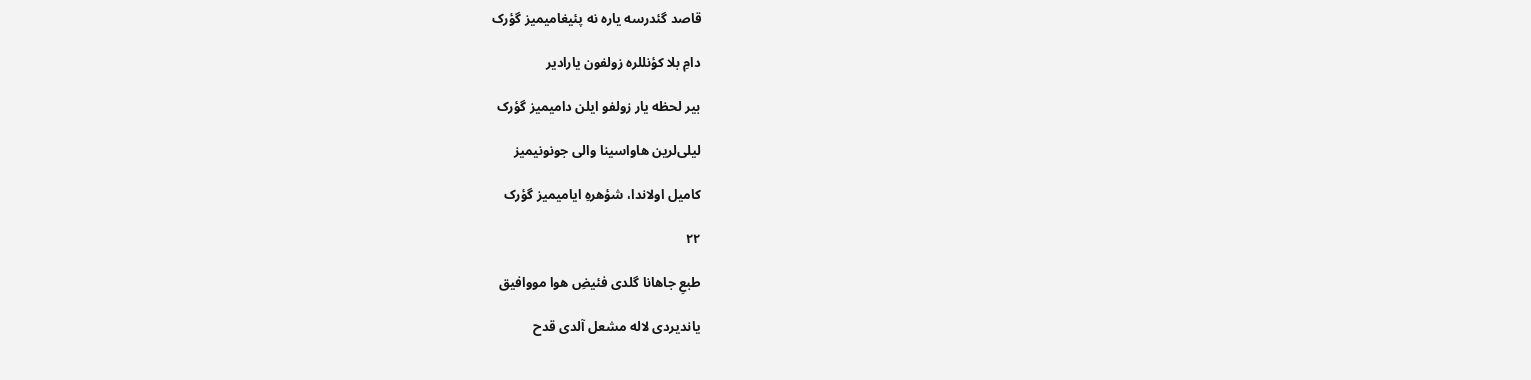قاصد گئدرسه یاره نه پئیغامیمیز گؤرک

دامِ بلا کؤنللره زولفون یارادیر

بیر لحظه یار زولفو ایلن دامیمیز گؤرک

لیلی‌لرین هاواسینا والی جونونیمیز

کامیل اولاندا، شؤهرهِ ایامیمیز گؤرک

۲۲

طبعِ جاهانا گلدی فئیضِ هوا مووافیق

یاندیردی لاله مشعل آلدی قدح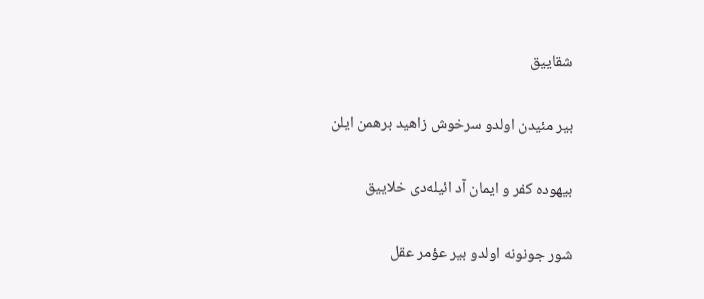شقاییق

بیر مئیدن اولدو سرخوش زاهید برهمن ایلن

بیهوده کفر و ایمان آد ائیله‌دی خلاییق

شور جونونه اولدو بیر عؤمر عقل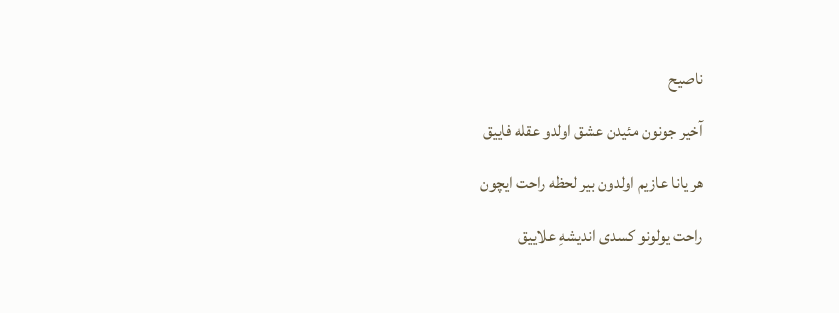ناصیح

آخیر جونون مئیدن عشق اولدو عقله فاییق

هر یانا عازیم اولدون بیر لحظه راحت ایچون

راحت یولونو کسدی اندیشهِ علاییق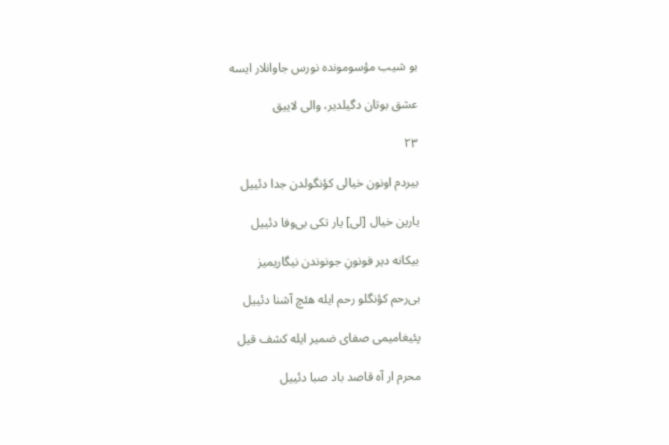بو شیب مؤسومونده نورس جاوانلار ایسه

عشق بوتان دگیلدیر، والی لاییق

۲۳

بیردم اونون خیالی کؤنگولدن جدا دئییل

یارین خیال [لی] یار تکی بی‌وفا دئییل

بیکانه دیر فونونِ جونوندن نیگاریمیز

بی‌رحم کؤنگلو رحم ایله هئچ آشنا دئییل

پئیغامیمی صفای ضمیر ایله کشف قیل

محرم ار آه قاصد باد ‌صبا دئییل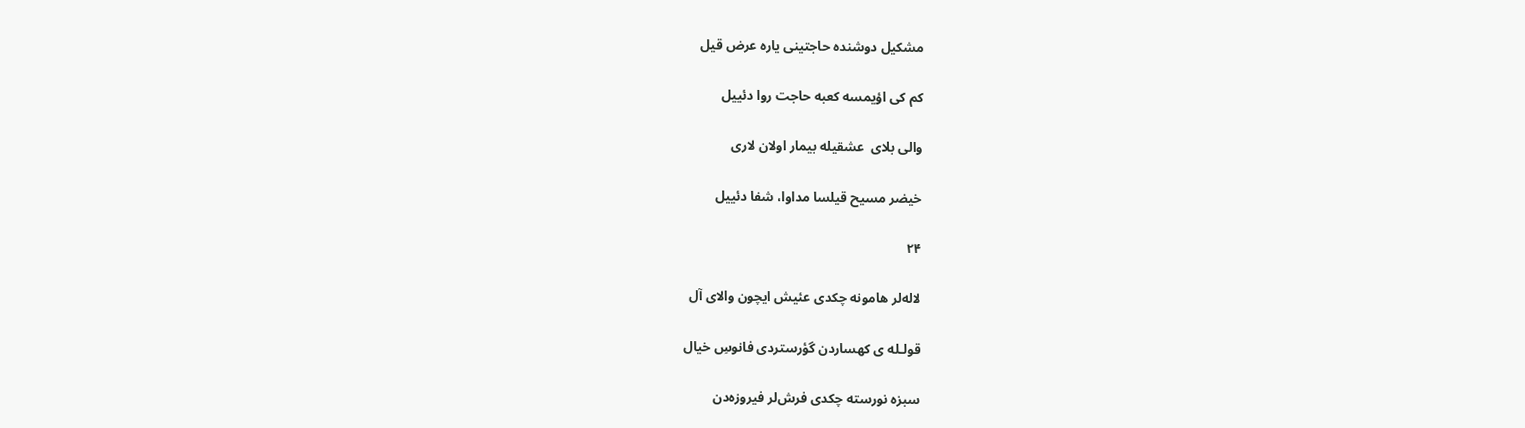مشکیل دوشنده حاجتینی یاره عرض قیل

کم کی اؤیمسه کعبه حاجت روا دئییل

والی بلای  عشقیله بیمار اولان لاری

خیضر مسیح قیلسا مداوا، شفا دئییل

۲۴

لاله‌لر هامونه چکدی عئیش ایچون والای آل

قولـله ی کهساردن گؤرستردی فانوسِ خیال

سبزه نورسته چکدی فرش‌لر فیروزه‌دن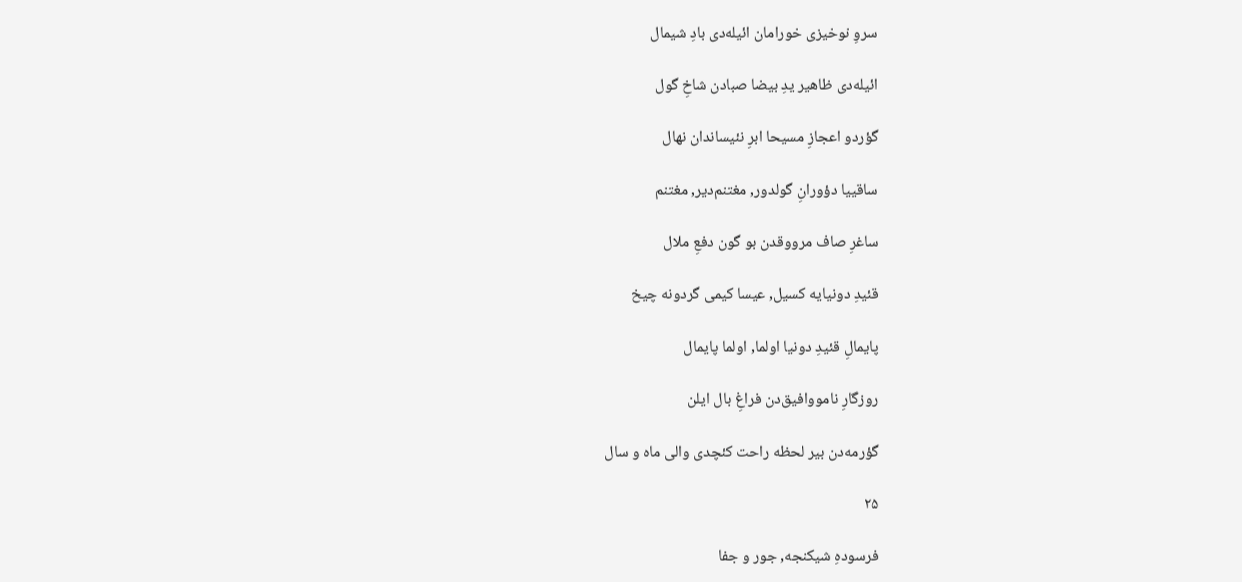سروِ نوخیزی خورامان ائیله‌دی بادِ شیمال

ائیله‌دی ظاهیر یدِ بیضا صبادن شاخِ گول

گؤردو اعجازِ مسیحا ابرِ نئیساندان نهال

ساقییا دؤورانِ گولدور, مغتنم‌دیر, مغتنم

ساغرِ صاف مرووقدن بو گون دفعِ ملال

قئیدِ دونیایه کسیل, عیسا کیمی گردونه چیخ

پایمالِ قئیدِ دونیا اولما, اولما پایمال

روزگارِ نامووافیق‌دن فراغِ بال ایلن

گؤرمه‌دن بیر لحظه راحت کئچدی والی ماه و سال

۲۵

فرسودهِ شیکنجه, جور و جفا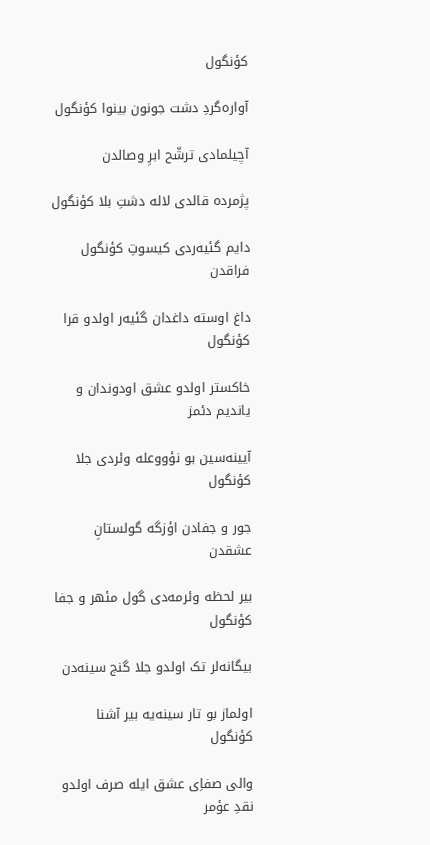کؤنگول

آواره‌گردِ دشت جونون بینوا کؤنگول

آچیلمادی ترشّح ابرِ وصالدن

پژمرده قالدی لاله دشتِ بلا کؤنگول

دایم گئیه‌ردی کیسوتِ کؤنگول فراقدن

داغ اوسته داغدان گئیه‌ر اولدو قرا کؤنگول

خاکستر اولدو عشق اودوندان و یاندیم دئمز

آیینه‌سین بو نؤوو‌عله وئردی جلا کؤنگول

جور و جفادن اؤزگه گولستانِ عشقدن

بیر لحظه وئرمه‌دی گول مئهر و جفا کؤنگول

بیگانه‌لر تک اولدو جلا گنج سینه‌دن

اولماز بو تار سینه‌یه بیر آشنا کؤنگول

والی صفاِی عشق ایله صرف اولدو نقدِ عؤمر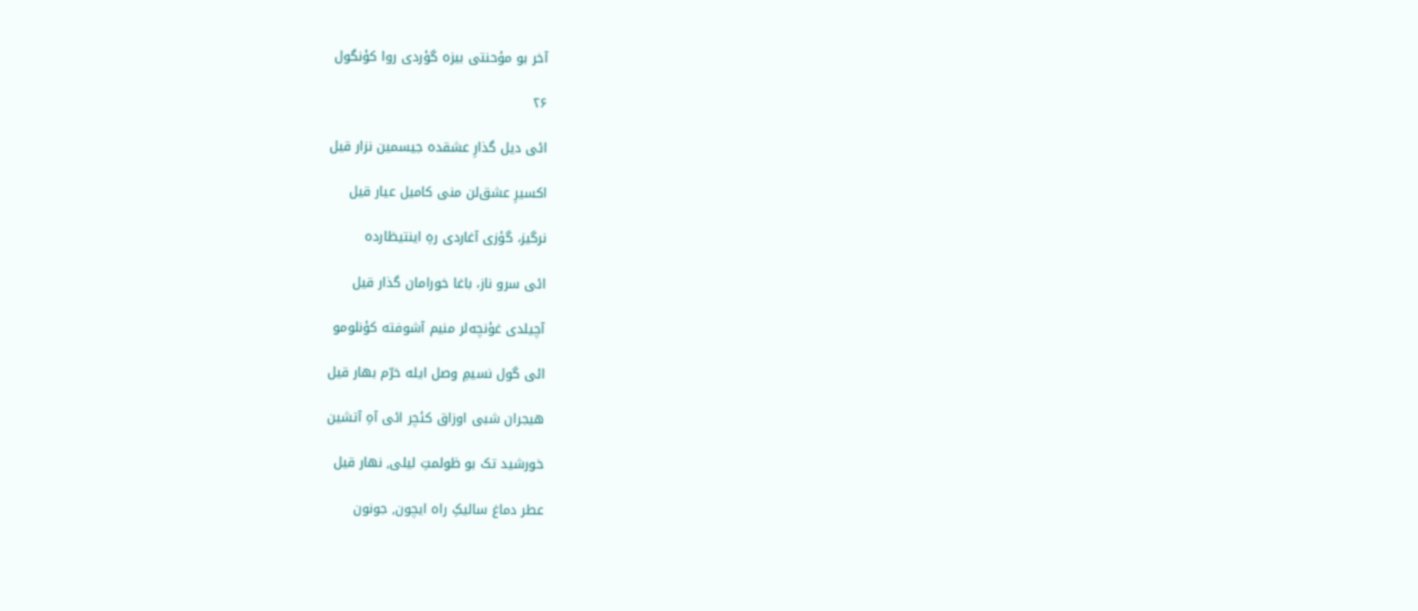آخر بو مؤحنتی بیزه گؤردی روا کؤنگول

۲۶

ائی دیل گذارِ عشقده جیسمین نزار قیل

اکسیرِ عشق‌لن منی کامیل عیار قیل

نرگیز، گؤزی آغاردی رهِ اینتیظارده

ائی سرو ناز، باغا خورامان گذار قیل

آچیلدی غؤنچه‌لر منیم آشوفته کؤنلومو

ائی گول نسیمِ وصل ایله خرّم بهار قیل

هیجران شبی اوزاق کئچر ائی آهِ آتشین

خورشید تک بو ظولمتِ لیلی, نهار قیل

عطر دماغ سالیکِ راه ایچون, جونون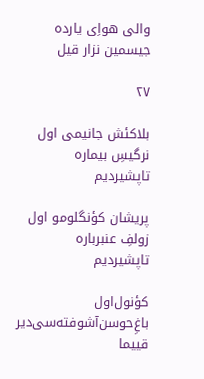والی هواِی یارده جیسمین نزار قیل

۲۷

بلاکئش جانیمی اول نرگیسِ بیماره تاپشیردیم

پریشان کؤنگلومو اول زولفِ عنبرباره تاپشیردیم

کؤنول‌اول باغِ‌حوسن‌آشوفته‌سی‌دیر قییما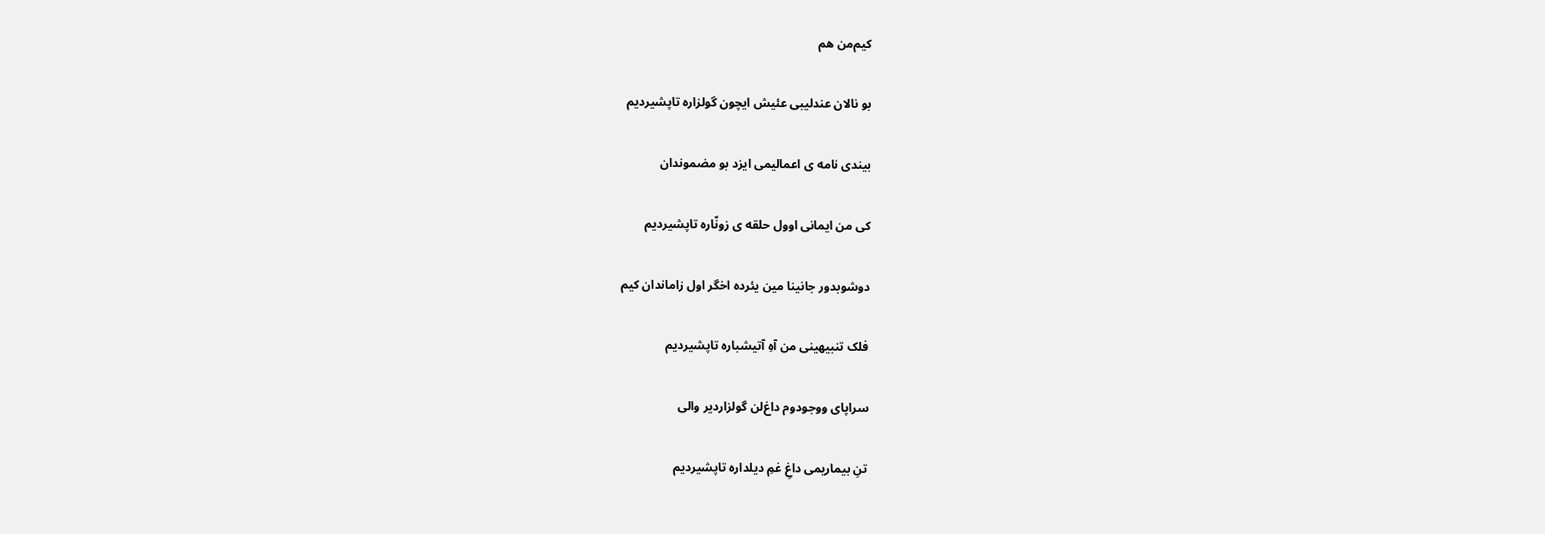کیم‌من هم

بو نالان عندلیبی عئیش ایچون گولزاره تاپشیردیم

بیندی نامه ی اعمالیمی ایزد بو مضموندان

کی من ایمانی اوول حلقه ی زونّاره تاپشیردیم

دوشوبدور جانینا مین یئرده اخگر اول زاماندان کیم

فلک تنبیهینی من آهِ آتیشباره تاپشیردیم

سراپای ووجودوم داغ‌لن گولزاردیر والی

تنِ بیماریمی داغِ غمِ دیلداره تاپشیردیم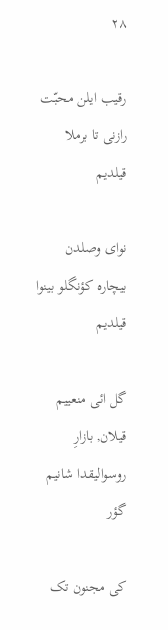۲۸

رقیب ایلن محبّت رازنی تا برملا قیلدیم

نوای وصلدن بیچاره کؤنگلو بینوا قیلدیم

گل ائی منعییم قیلان, بازارِ روسوالیقدا شانیم گؤر

کی مجنون تک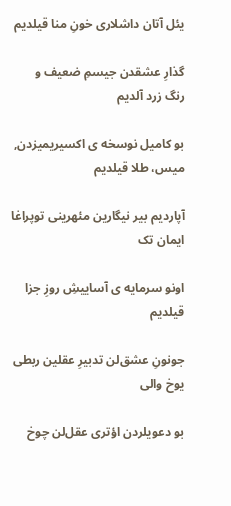یئل آتان داشلاری خونِ منا قیلدیم

گذارِ عشقدن جیسمِ ضعیف و رنگ ‌زرد آلدیم

بو کامیل نوسخه ی اکسیریمیزدن, میس، طلا قیلدیم

آپاردیم بیر نیگارین مئهرینی توپراغا ایمان تک

اونو سرمایه ی آساییشِ روزِ جزا قیلدیم

جونونِ عشق‌لن تدبیرِ عقلین ربطی یوخ والی

بو دعویلردن اؤتری عقل‌لن چوخ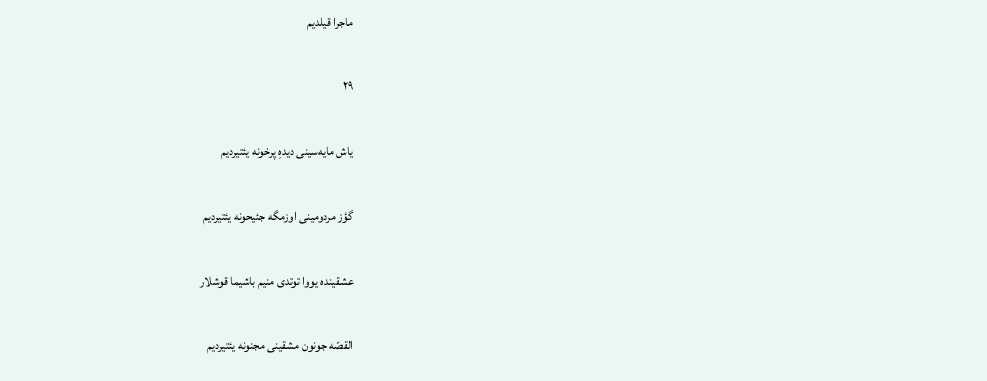ماجرا قیلدیم

۲۹

یاش مایه‌سینی دیدهِ پرخونه یئتیردیم

گؤز مردومینی اوزمگه جئیحونه یئتیردیم

عشقینده یووا توتدی منیم باشیما قوشلار

القصّه جونون مشقینی مجنونه یئتیردیم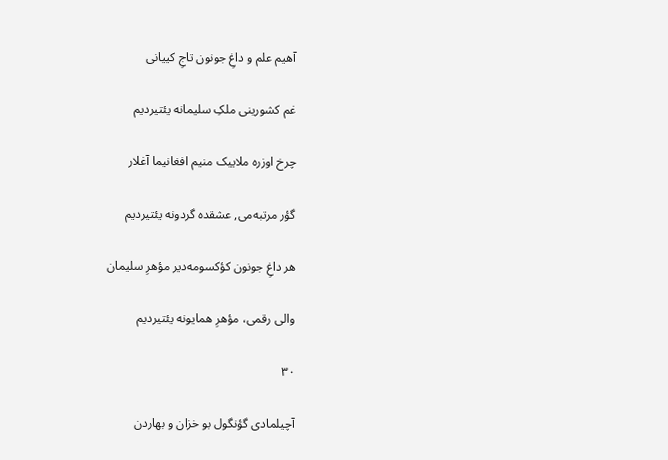آهیم علم و داغِ جونون تاجِ کییانی

غم کشورینی ملکِ سلیمانه یئتیردیم

چرخ اوزره ملاییک منیم افغانیما آغلار

گؤر مرتبه‌می, عشقده گردونه یئتیردیم

هر داغِ جونون کؤکسومه‌دیر مؤهرِ سلیمان

والی رقمی، مؤهرِ همایونه یئتیردیم

۳۰

آچیلمادی گؤنگول بو خزان و بهاردن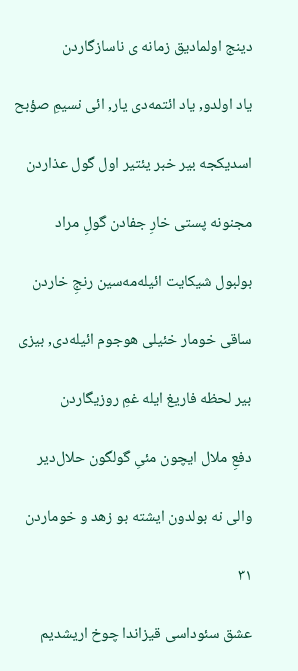دینج اولمادیق زمانه ی ناسازگاردن

یاد اولدو, یاد ائتمه‌دی یار, ائی نسیمِ صؤبح

اسدیکجه بیر خبر یئتیر اول گول عذاردن

مجنونه پستی خارِ جفادن گولِ مراد

بولبول شیکایت ائیله‌مه‌‌سین رنجِ خاردن

ساقی خومار خئیلی هوجوم ائیله‌دی, بیزی

بیر لحظه فاریغ ایله‌ غمِ روزیگاردن

دفعِ ملال ایچون مئیِ گولگون حلال‌دیر

والی نه بولدون ایشته بو زهد و خوماردن

۳۱

عشق سئوداسی قیزاندا چوخ اریشدیم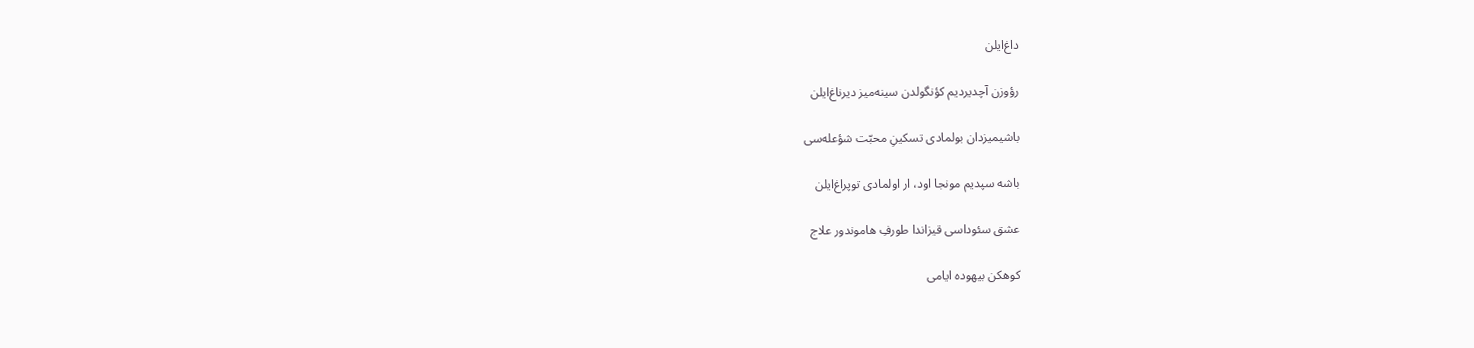داغ‌ایلن

رؤوزن آچدیردیم کؤنگولدن سینه‌میز دیرناغ‌ایلن

باشیمیزدان بولمادی تسکینِ محبّت شؤعله‌سی

باشه سپدیم مونجا اود، ار اولمادی توپراغ‌ایلن

عشق سئوداسی قیزاندا طورفِ هاموندور علاج

کوهکن بیهوده ایامی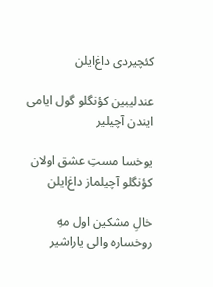کئچیردی داغ‌ایلن

عندلیبین کؤنگلو گول ایامی ایندن آچیلیر

یوخسا مستِ عشق اولان کؤنگلو آچیلماز داغ‌ایلن

خالِ مشکین اول مهِ روخساره والی یاراشیر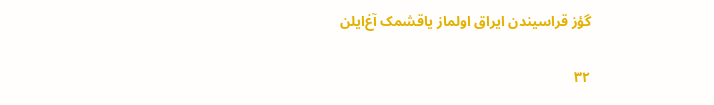گؤز قراسیندن ایراق اولماز یاقشمک آغ‌ایلن

۳۲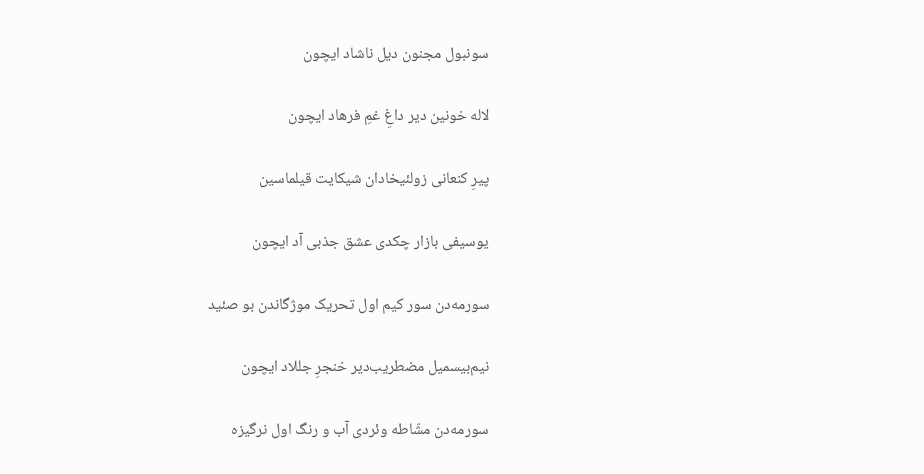سونبول مجنون دیل ناشاد ایچون

لاله خونین دیر داغِ غمِ فرهاد ایچون

پیرِ کنعانی زولئیخادان شیکایت قیلماسین

یوسیفی بازار چکدی عشق جذبی آد ایچون

سورمه‌دن سور کیم اول تحریک موژگاندن بو صئید

نیم‌بیسمیل مضطریب‌دیر خنجرِ جللاد ایچون

سورمه‌دن مشّاطه وئردی آب و رنگ اول نرگیزه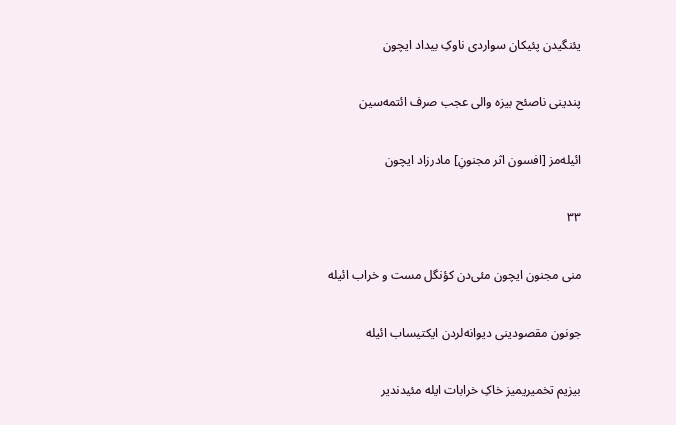یئنگیدن پئیکان سواردی ناوکِ بیداد ایچون

پندینی ناصئح بیزه والی عجب صرف ائتمه‌سین

ائیله‌مز [افسون اثر مجنونِ] مادرزاد ایچون

۳۳

منی مجنون ایچون مئی‌دن کؤنگل مست و خراب ائیله

جونون مقصودینی دیوانه‌لردن ایکتیساب ائیله

بیزیم تخمیریمیز خاکِ خرابات ایله مئیدندیر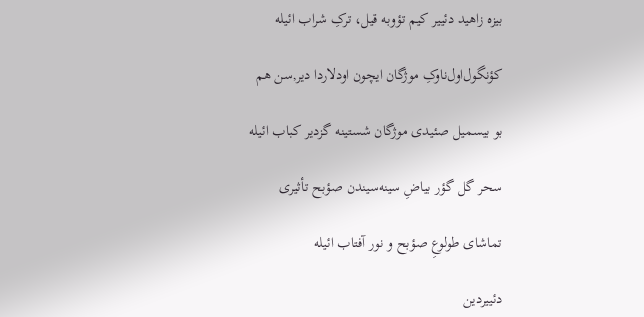بیزه زاهید دئییر کیم تؤوبه قیل، ترکِ شراب ائیله

کؤنگول‌اول‌ناوکِ موژگان ایچون اودلاردا دیر,سن هم

بو بیسمیل صئیدی موژگان شستینه گزدیر کباب ائیله

سحر گل گؤر بیاضِ سینه‌سیندن صؤبح تأثیری

تماشای طولوعِ صؤبح و نور آفتاب ائیله

دئییردین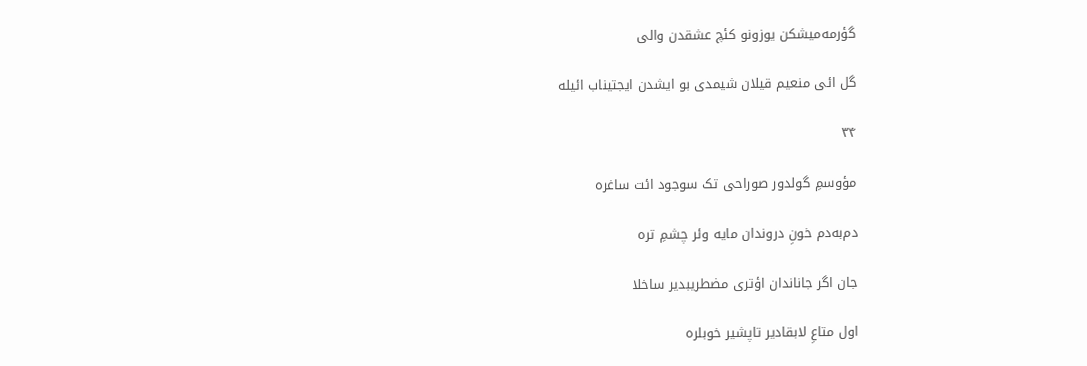گؤرمه‌میشکن یوزونو کئچ عشقدن والی

گل ائی منعیم قیلان شیمدی بو ایشدن ایجتیناب ائیله

۳۴

مؤوسمِ گولدور صوراحی تک سوجود ائت ساغره

دم‌به‌دم خونِ دروندان مایه وئر چشمِ تره

جان اگر جاناندان اؤتری مضطریبدیر ساخلا

اول متاعِ لابقادیر تاپشیر خوبلره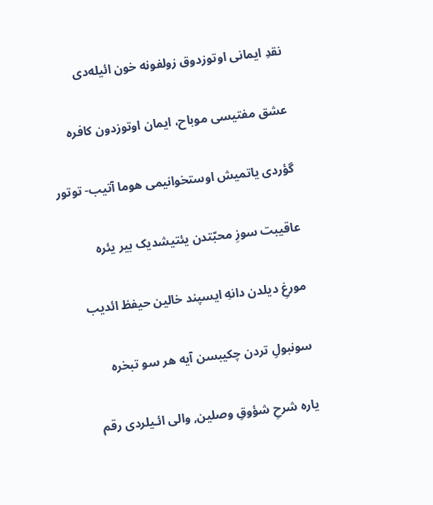نقدِ ایمانی اوتوزدوق زولفونه خون ائیله‌دی

عشق مفتیسی موباح، ایمان اوتوزدون کافره

گؤردی یاتمیش اوستخوانیمی هوما آتیب- توتور

عاقیبت سوزِ محبّتدن یئتیشدیک بیر یئره

مورغِ دیلدن دانهِ ایسپند خالین حیفظ ائدیب

سونبولِ تردن چکیبسن آیه هر سو تبخره

یاره شرحِ شؤوقِ وصلین, والی ائـیلردی رقم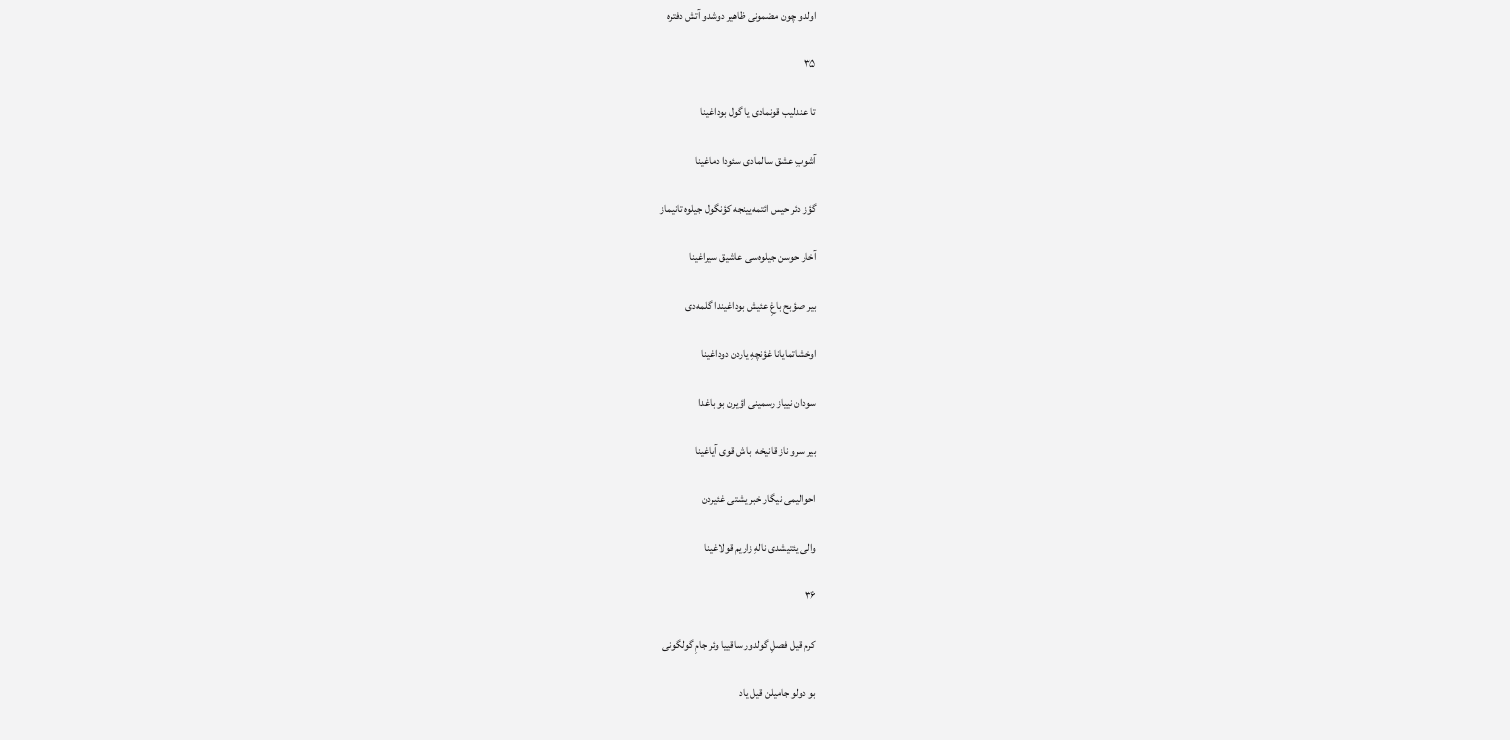اولدو چون مضمونی ظاهیر دوشدو آتش دفتره

۳۵

تا عندلیب قونمادی یا گول بوداغینا

آشوبِ عشق سالمادی سئودا دماغینا

گؤز دئر حیس ائتمه‌یینجه کؤنگول جیلوه تانیماز

آخار حوسن جیلوه‌سی عاشیق سیراغینا

بیر صؤبح باغِ عئیش بوداغیندا گلمه‌دی

اوخشاتمایانا غؤنچهِ یاردن دوداغینا

سودان نییاز رسمینی اؤیرن بو باغدا

بیر سرو ناز قانیخه  باش قوی آیاغینا

احوالیمی نیگار خبر یشتی غئیردن

والی یئتیشدی نالهِ زاریم قولاغینا

۳۶

کرم قیل فصلِ گولدور ساقییا وئر جامِ گولگونی

بو دولو جامیلن قیل یاد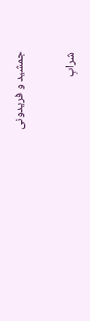جمشید و فریدونی

شرابِ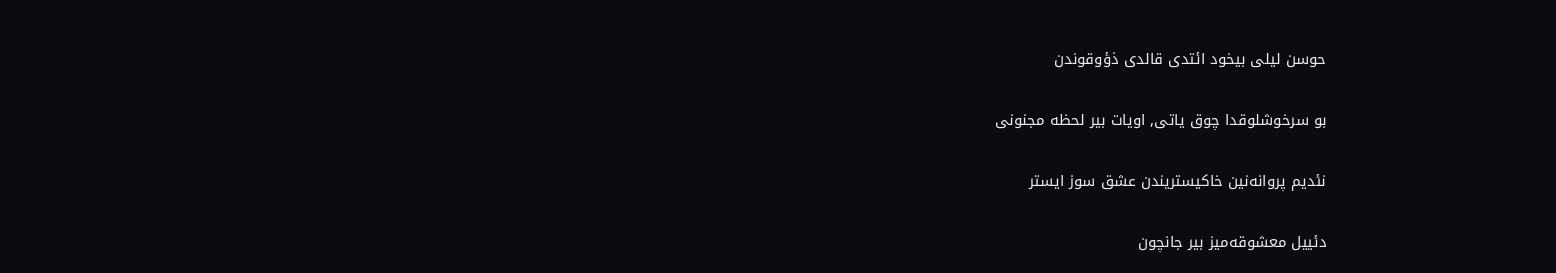حوسن لیلی بیخود ائتدی قالدی ذؤوقوندن

بو سرخوشلوقدا چوق یاتی, اویات بیر لحظه مجنونی

نئدیم پروانه‌نین خاکیستریندن عشق سوز ایستر

دئییل معشوقه‌میز بیر جانچون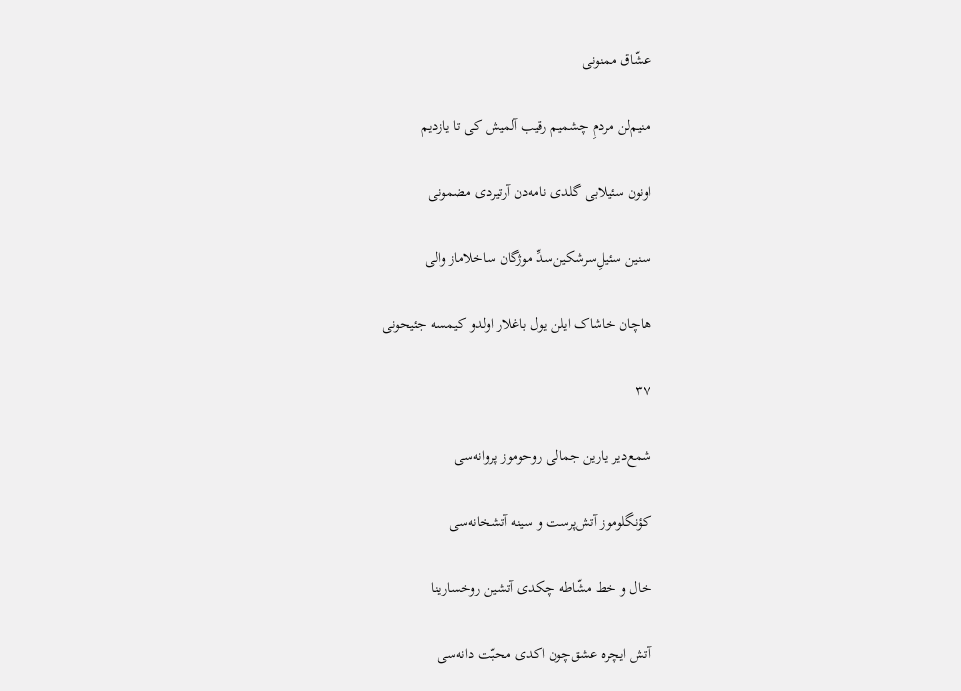عشّاق ممنونی

منیم‌لن مردمِ چشمیم رقیب آلمیش کی تا یازدیم

اونون سئیلابی گلدی نامه‌دن آرتیردی مضمونی

سنین سئیلِ‌سرشکین‌سدِّ موژگان ساخلاماز‌ والی

هاچان خاشاک ایلن یول باغلار اولدو کیمسه جئیحونی

۳۷

شمع‌دیر یارین جمالی روحوموز پروانه‌سی

کؤنگلوموز آتش‌پرست و سینه آتشخانه‌سی

خال و خط مشّاطه چکدی آتشین روخسارینا

آتش ایچره عشق‌چون اکدی محبّت دانه‌سی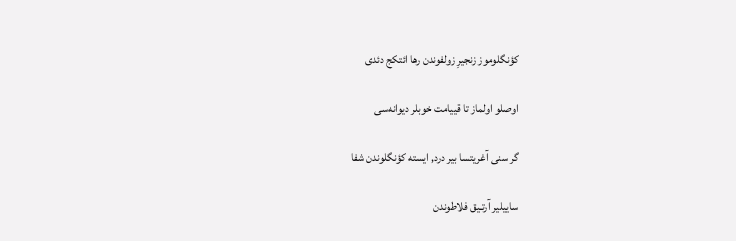کؤنگلوموز زنجیرِ زولفوندن رها ائتکج دئدی

اوصلو اولماز تا قییامت خوبلر دیوانه‌سی

گر سنی آغریتسا بیر درد, ایسته کؤنگلوندن شفا

ساییلیر آرتـیق فلاطوندن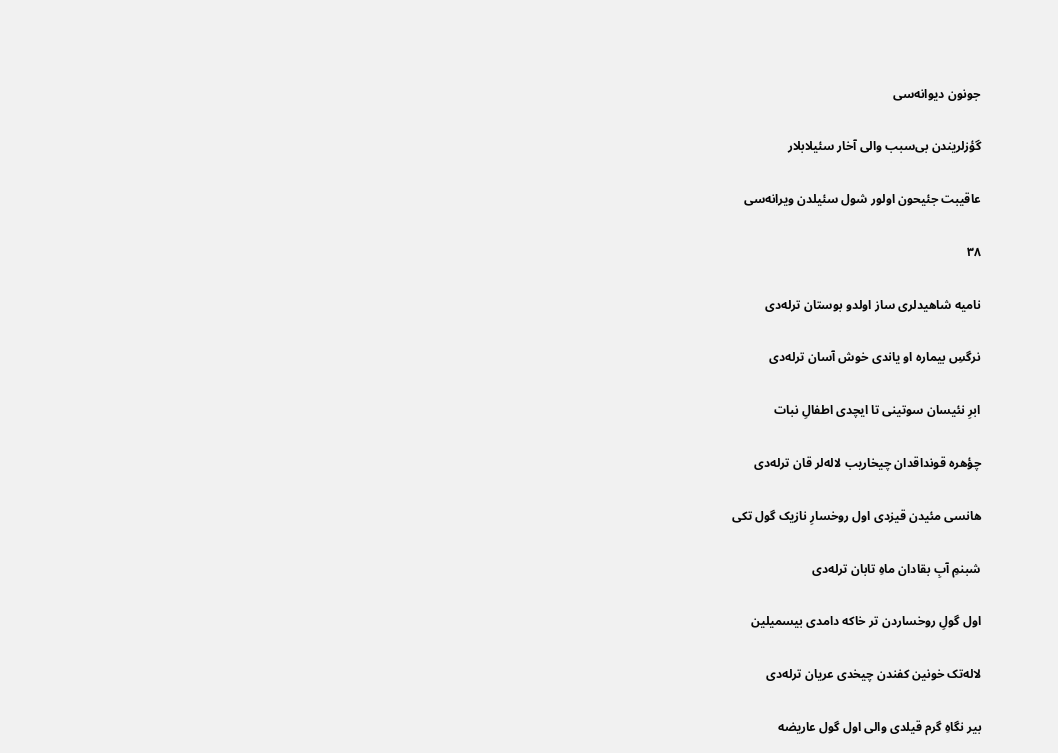جونون دیوانه‌سی

گؤزلریندن بی‌سبب والی آخار سئیلابلار

عاقیبت جئیحون اولور شول سئیلدن ویرانه‌سی

۳۸

نامیه شاهیدلری ساز اولدو بوستان ترله‌دی

نرگسِ بیماره او یاندی خوش آسان ترله‌دی

ابرِ نئیسان سوتینی تا ایچدی اطفالِ نبات

چؤهره قونداقدان چیخاریب لاله‌لر قان ترله‌دی

هانسی مئیدن قیزدی اول روخسارِ نازیک گول تکی

شبنمِ آبِ بقادان ماهِ تابان ترله‌دی

اول گولِ روخساردن تر خاکه دامدی بیسمیلین

لاله‌تک خونین کفندن چیخدی عریان ترله‌دی

بیر نگاهِ گرم قیلدی والی اول گول عاریضه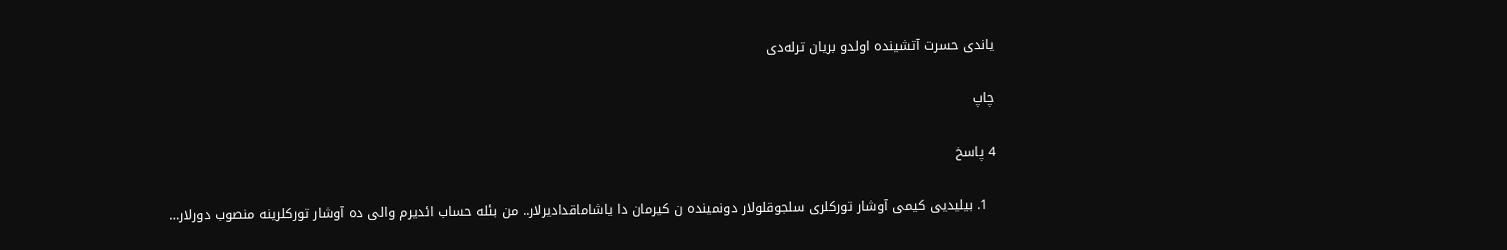یاندی حسرت آتشینده اولدو بریان ترله‌دی

چاپ

4 پاسخ

  1. بیلیدیی کیمی آوشار تورکلری سلجوقلولار دونمینده ن کیرمان دا یاشاماقدادیرلار.. من بئله حساب ائدیرم والی ده آوشار تورکلرینه منصوب دورلار…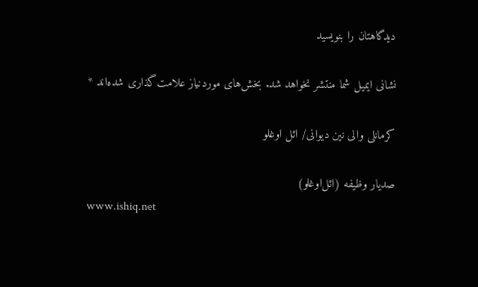دیدگاهتان را بنویسید

نشانی ایمیل شما منتشر نخواهد شد. بخش‌های موردنیاز علامت‌گذاری شده‌اند *

کرمانلی والی نین دیوانی/ ائل اوغلو

صدیار وظیفه (ائل‌اوغلو)
www.ishiq.net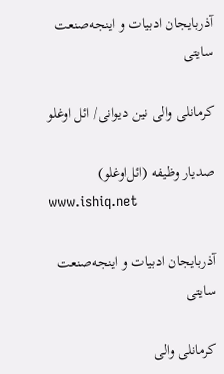آذربایجان ادبیات و اینجه‌صنعت سایتی

کرمانلی والی نین دیوانی/ ائل اوغلو

صدیار وظیفه (ائل‌اوغلو)
www.ishiq.net

آذربایجان ادبیات و اینجه‌صنعت سایتی

کرمانلی والی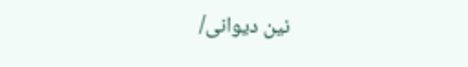نین دیوانی/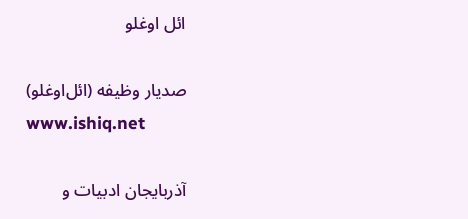ائل اوغلو

صدیار وظیفه (ائل‌اوغلو)
www.ishiq.net

آذربایجان ادبیات و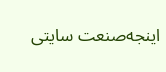اینجه‌صنعت سایتی